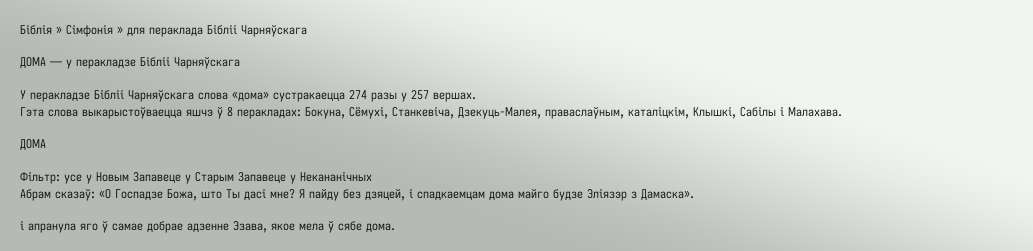Біблія » Сімфонія » для пераклада Бібліі Чарняўскага

ДОМА — у перакладзе Бібліі Чарняўскага

У перакладзе Бібліі Чарняўскага слова «дома» сустракаецца 274 разы у 257 вершах.
Гэта слова выкарыстоўваецца яшчэ ў 8 перакладах: Бокуна, Сёмухі, Станкевіча, Дзекуць-Малея, праваслаўным, каталіцкім, Клышкi, Сабілы і Малахава.

ДОМА

Фільтр: усе у Новым Запавеце у Старым Запавеце у Некананічных
Абрам сказаў: «О Госпадзе Божа, што Ты дасі мне? Я пайду без дзяцей, і спадкаемцам дома майго будзе Эліязэр з Дамаска».

і апранула яго ў самае добрае адзенне Эзава, якое мела ў сябе дома.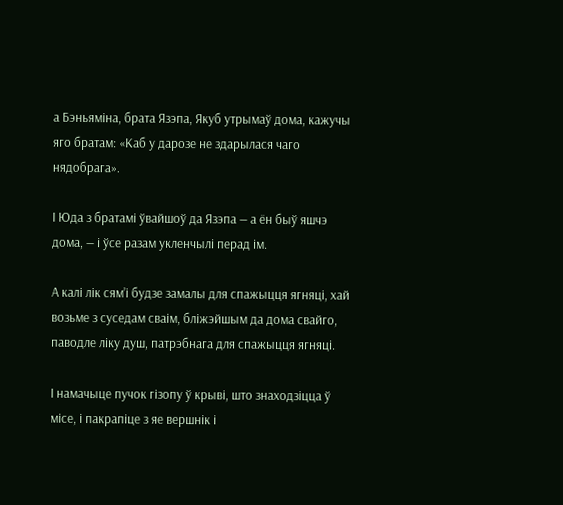а Бэньяміна, брата Язэпа, Якуб утрымаў дома, кажучы яго братам: «Каб у дарозе не здарылася чаго нядобрага».

І Юда з братамі ўвайшоў да Язэпа — а ён быў яшчэ дома, — і ўсе разам укленчылі перад ім.

А калі лік сям’і будзе замалы для спажыцця ягняці, хай возьме з суседам сваім, бліжэйшым да дома свайго, паводле ліку душ, патрэбнага для спажыцця ягняці.

І намачыце пучок гізопу ў крыві, што знаходзіцца ў місе, і пакрапіце з яе вершнік і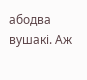абодва вушакі. Аж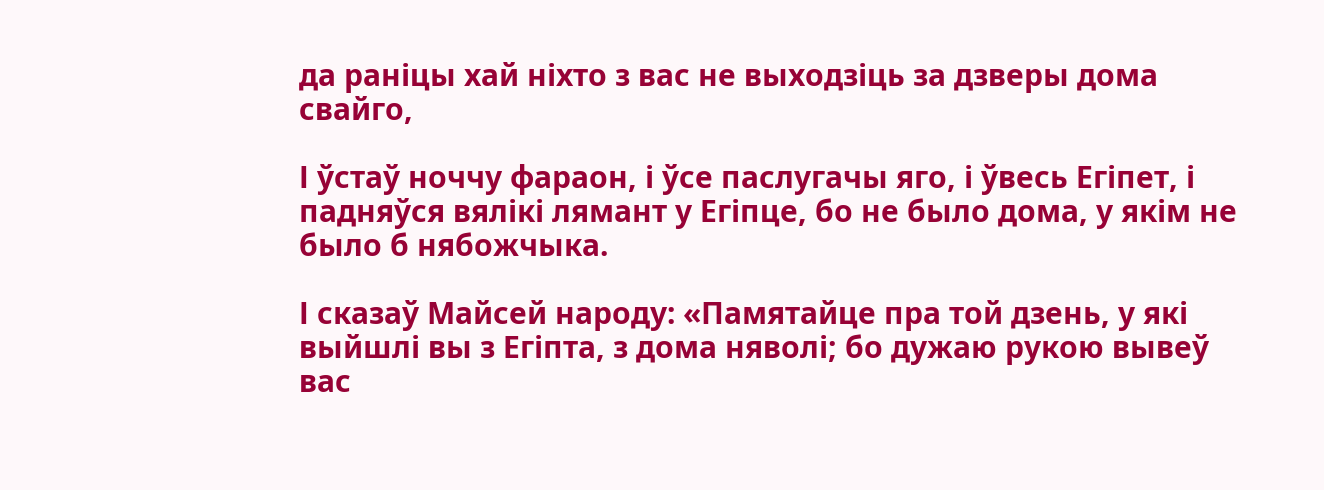да раніцы хай ніхто з вас не выходзіць за дзверы дома свайго,

І ўстаў ноччу фараон, і ўсе паслугачы яго, і ўвесь Егіпет, і падняўся вялікі лямант у Егіпце, бо не было дома, у якім не было б нябожчыка.

І сказаў Майсей народу: «Памятайце пра той дзень, у які выйшлі вы з Егіпта, з дома няволі; бо дужаю рукою вывеў вас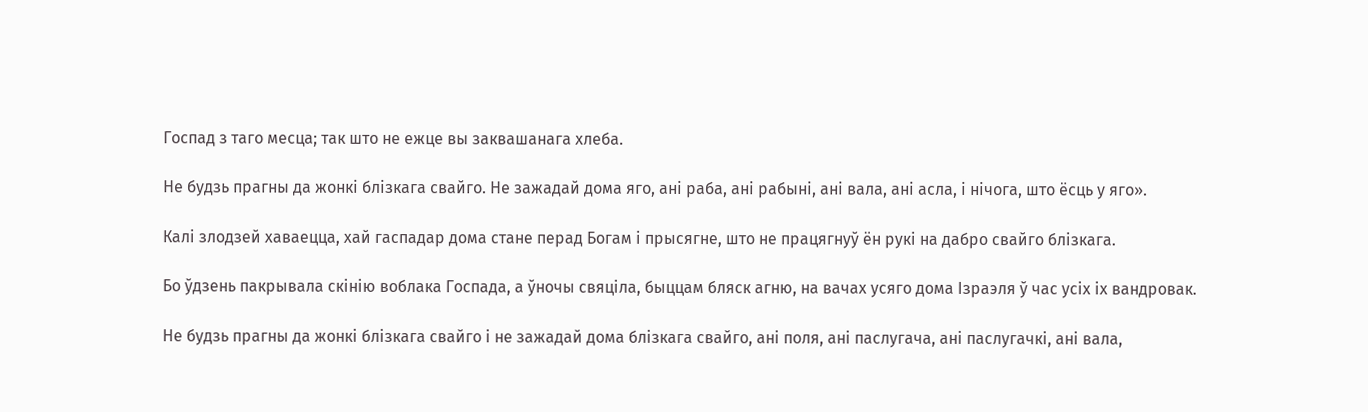Госпад з таго месца; так што не ежце вы заквашанага хлеба.

Не будзь прагны да жонкі блізкага свайго. Не зажадай дома яго, ані раба, ані рабыні, ані вала, ані асла, і нічога, што ёсць у яго».

Калі злодзей хаваецца, хай гаспадар дома стане перад Богам і прысягне, што не працягнуў ён рукі на дабро свайго блізкага.

Бо ўдзень пакрывала скінію воблака Госпада, а ўночы свяціла, быццам бляск агню, на вачах усяго дома Ізраэля ў час усіх іх вандровак.

Не будзь прагны да жонкі блізкага свайго і не зажадай дома блізкага свайго, ані поля, ані паслугача, ані паслугачкі, ані вала,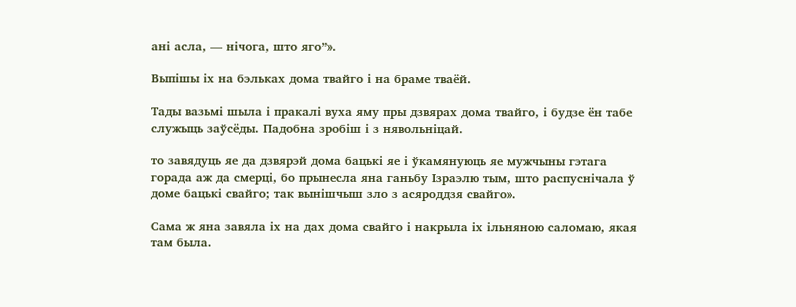ані асла, — нічога, што яго”».

Выпішы іх на бэльках дома твайго і на браме тваёй.

Тады вазьмі шыла і пракалі вуха яму пры дзвярах дома твайго, і будзе ён табе служыць заўсёды. Падобна зробіш і з нявольніцай.

то завядуць яе да дзвярэй дома бацькі яе і ўкамянуюць яе мужчыны гэтага горада аж да смерці, бо прынесла яна ганьбу Ізраэлю тым, што распуснічала ў доме бацькі свайго; так вынішчыш зло з асяроддзя свайго».

Сама ж яна завяла іх на дах дома свайго і накрыла іх ільняною саломаю, якая там была.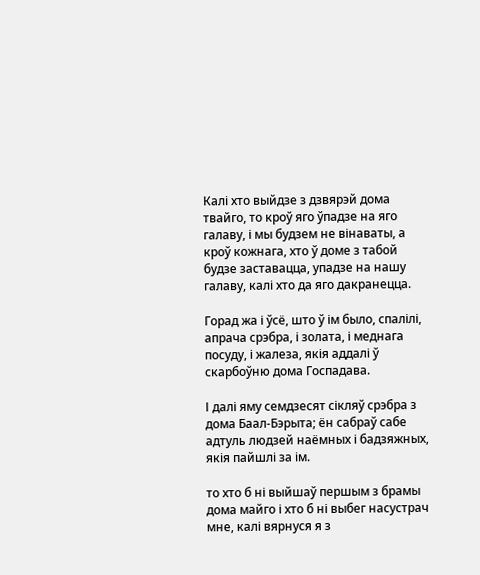Калі хто выйдзе з дзвярэй дома твайго, то кроў яго ўпадзе на яго галаву, і мы будзем не вінаваты, а кроў кожнага, хто ў доме з табой будзе заставацца, упадзе на нашу галаву, калі хто да яго дакранецца.

Горад жа і ўсё, што ў ім было, спалілі, апрача срэбра, і золата, і меднага посуду, і жалеза, якія аддалі ў скарбоўню дома Госпадава.

І далі яму семдзесят сікляў срэбра з дома Баал-Бэрыта; ён сабраў сабе адтуль людзей наёмных і бадзяжных, якія пайшлі за ім.

то хто б ні выйшаў першым з брамы дома майго і хто б ні выбег насустрач мне, калі вярнуся я з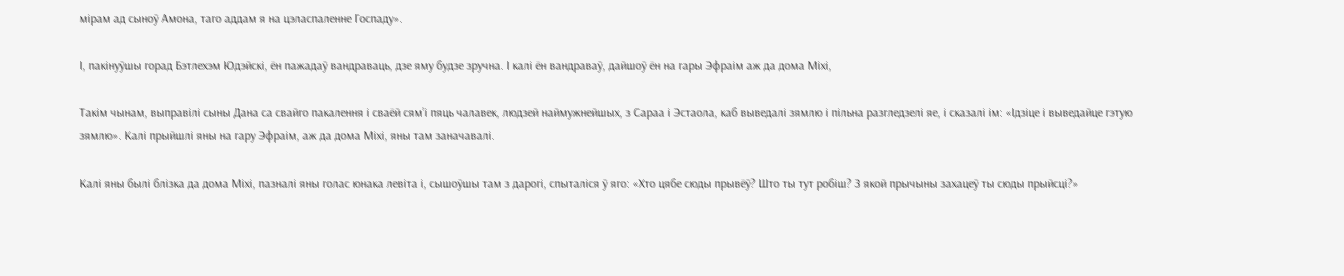мірам ад сыноў Амона, таго аддам я на цэласпаленне Госпаду».

І, пакінуўшы горад Бэтлехэм Юдэйскі, ён пажадаў вандраваць, дзе яму будзе зручна. І калі ён вандраваў, дайшоў ён на гары Эфраім аж да дома Міхі,

Такім чынам, выправілі сыны Дана са свайго пакалення і сваёй сям’і пяць чалавек, людзей наймужнейшых, з Сараа і Эстаола, каб выведалі зямлю і пільна разгледзелі яе, і сказалі ім: «Ідзіце і выведайце гэтую зямлю». Калі прыйшлі яны на гару Эфраім, аж да дома Міхі, яны там заначавалі.

Калі яны былі блізка да дома Міхі, пазналі яны голас юнака левіта і, сышоўшы там з дарогі, спыталіся ў яго: «Хто цябе сюды прывёў? Што ты тут робіш? З якой прычыны захацеў ты сюды прыйсці?»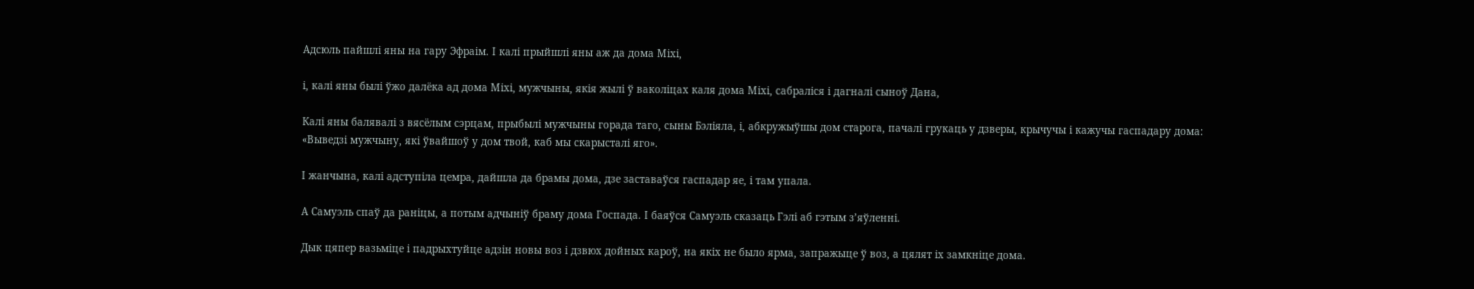Адсюль пайшлі яны на гару Эфраім. І калі прыйшлі яны аж да дома Міхі,

і, калі яны былі ўжо далёка ад дома Міхі, мужчыны, якія жылі ў ваколіцах каля дома Міхі, сабраліся і дагналі сыноў Дана,

Калі яны балявалі з вясёлым сэрцам, прыбылі мужчыны горада таго, сыны Бэліяла, і, абкружыўшы дом старога, пачалі грукаць у дзверы, крычучы і кажучы гаспадару дома: «Выведзі мужчыну, які ўвайшоў у дом твой, каб мы скарысталі яго».

І жанчына, калі адступіла цемра, дайшла да брамы дома, дзе заставаўся гаспадар яе, і там упала.

А Самуэль спаў да раніцы, а потым адчыніў браму дома Госпада. І баяўся Самуэль сказаць Гэлі аб гэтым з’яўленні.

Дык цяпер вазьміце і падрыхтуйце адзін новы воз і дзвюх дойных кароў, на якіх не было ярма, запражыце ў воз, а цялят іх замкніце дома.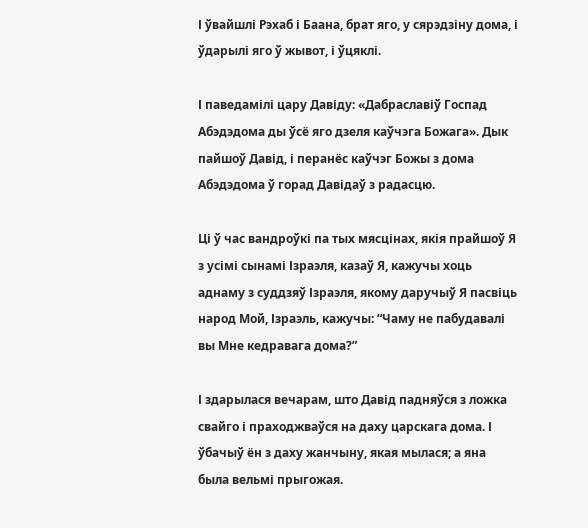І ўвайшлі Рэхаб і Баана, брат яго, у сярэдзіну дома, і ўдарылі яго ў жывот, і ўцяклі.

І паведамілі цару Давіду: «Дабраславіў Госпад Абэдэдома ды ўсё яго дзеля каўчэга Божага». Дык пайшоў Давід, і перанёс каўчэг Божы з дома Абэдэдома ў горад Давідаў з радасцю.

Ці ў час вандроўкі па тых мясцінах, якія прайшоў Я з усімі сынамі Ізраэля, казаў Я, кажучы хоць аднаму з суддзяў Ізраэля, якому даручыў Я пасвіць народ Мой, Ізраэль, кажучы: “Чаму не пабудавалі вы Мне кедравага дома?”

І здарылася вечарам, што Давід падняўся з ложка свайго і праходжваўся на даху царскага дома. І ўбачыў ён з даху жанчыну, якая мылася; а яна была вельмі прыгожая.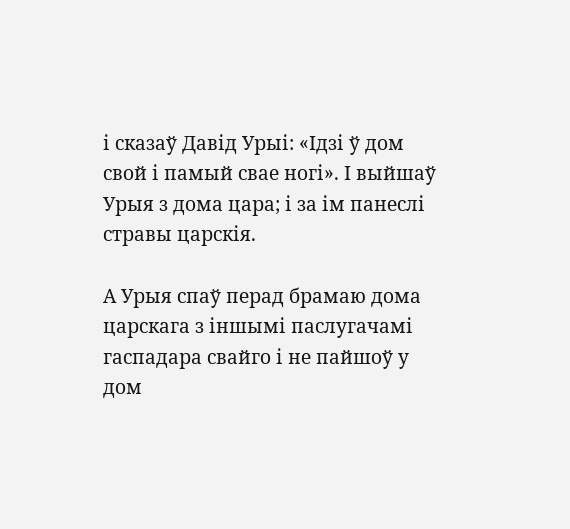і сказаў Давід Урыі: «Ідзі ў дом свой і памый свае ногі». І выйшаў Урыя з дома цара; і за ім панеслі стравы царскія.

А Урыя спаў перад брамаю дома царскага з іншымі паслугачамі гаспадара свайго і не пайшоў у дом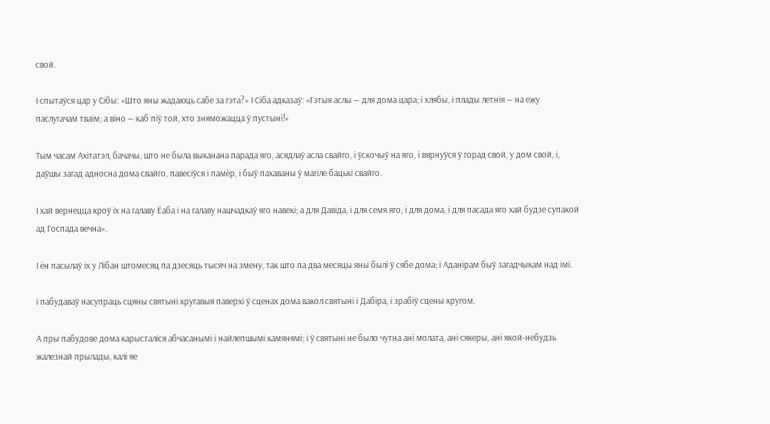свой.

І спытаўся цар у Сібы: «Што яны жадаюць сабе за гэта?» І Сіба адказаў: «Гэтыя аслы — для дома цара; і хлябы, і плады летнія — на ежу паслугачам тваім; а віно — каб піў той, хто зняможацца ў пустыні!»

Тым часам Ахітатэл, бачачы, што не была выканана парада яго, асядлаў асла свайго, і ўскочыў на яго, і вярнуўся ў горад свой, у дом свой, і, даўшы загад адносна дома свайго, павесіўся і памёр, і быў пахаваны ў магіле бацькі свайго.

І хай вернецца кроў іх на галаву Ёаба і на галаву нашчадкаў яго навекі; а для Давіда, і для семя яго, і для дома, і для пасада яго хай будзе супакой ад Госпада вечна».

І ён пасылаў іх у Лібан штомесяц па дзесяць тысяч на змену, так што па два месяцы яны былі ў сябе дома; і Аданірам быў загадчыкам над імі.

і пабудаваў насупраць сцяны святыні кругавыя паверхі ў сценах дома вакол святыні і Дабіра, і зрабіў сцены кругом.

А пры пабудове дома карысталіся абчасанымі і найлепшымі камянямі; і ў святыні не было чутна ані молата, ані сякеры, ані якой-небудзь жалезнай прылады, калі яе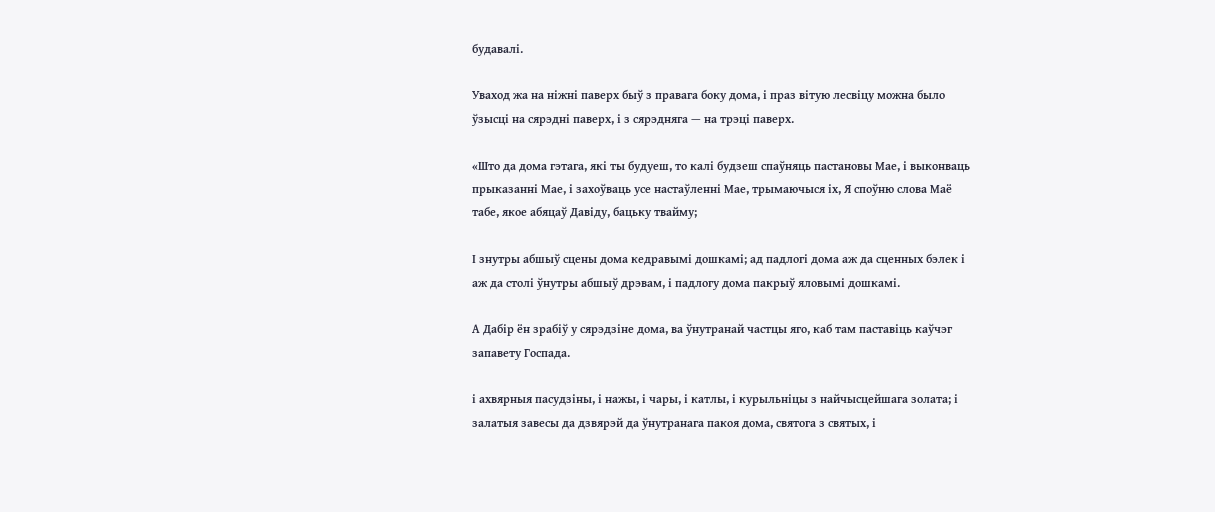будавалі.

Уваход жа на ніжні паверх быў з правага боку дома, і праз вітую лесвіцу можна было ўзысці на сярэдні паверх, і з сярэдняга — на трэці паверх.

«Што да дома гэтага, які ты будуеш, то калі будзеш спаўняць пастановы Мае, і выконваць прыказанні Мае, і захоўваць усе настаўленні Мае, трымаючыся іх, Я споўню слова Маё табе, якое абяцаў Давіду, бацьку твайму;

І знутры абшыў сцены дома кедравымі дошкамі; ад падлогі дома аж да сценных бэлек і аж да столі ўнутры абшыў дрэвам, і падлогу дома пакрыў яловымі дошкамі.

А Дабір ён зрабіў у сярэдзіне дома, ва ўнутранай частцы яго, каб там паставіць каўчэг запавету Госпада.

і ахвярныя пасудзіны, і нажы, і чары, і катлы, і курыльніцы з найчысцейшага золата; і залатыя завесы да дзвярэй да ўнутранага пакоя дома, святога з святых, і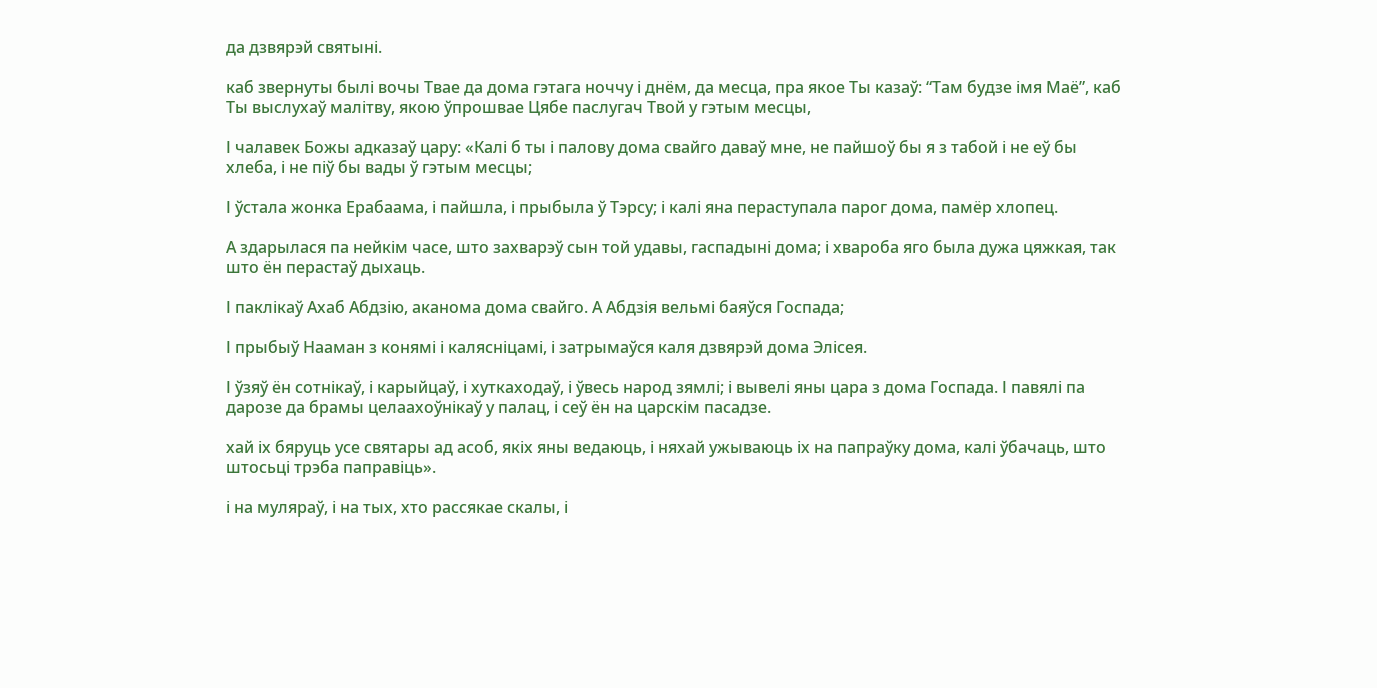да дзвярэй святыні.

каб звернуты былі вочы Твае да дома гэтага ноччу і днём, да месца, пра якое Ты казаў: “Там будзе імя Маё”, каб Ты выслухаў малітву, якою ўпрошвае Цябе паслугач Твой у гэтым месцы,

І чалавек Божы адказаў цару: «Калі б ты і палову дома свайго даваў мне, не пайшоў бы я з табой і не еў бы хлеба, і не піў бы вады ў гэтым месцы;

І ўстала жонка Ерабаама, і пайшла, і прыбыла ў Тэрсу; і калі яна пераступала парог дома, памёр хлопец.

А здарылася па нейкім часе, што захварэў сын той удавы, гаспадыні дома; і хвароба яго была дужа цяжкая, так што ён перастаў дыхаць.

І паклікаў Ахаб Абдзію, аканома дома свайго. А Абдзія вельмі баяўся Госпада;

І прыбыў Нааман з конямі і калясніцамі, і затрымаўся каля дзвярэй дома Элісея.

І ўзяў ён сотнікаў, і карыйцаў, і хуткаходаў, і ўвесь народ зямлі; і вывелі яны цара з дома Госпада. І павялі па дарозе да брамы целаахоўнікаў у палац, і сеў ён на царскім пасадзе.

хай іх бяруць усе святары ад асоб, якіх яны ведаюць, і няхай ужываюць іх на папраўку дома, калі ўбачаць, што штосьці трэба паправіць».

і на муляраў, і на тых, хто рассякае скалы, і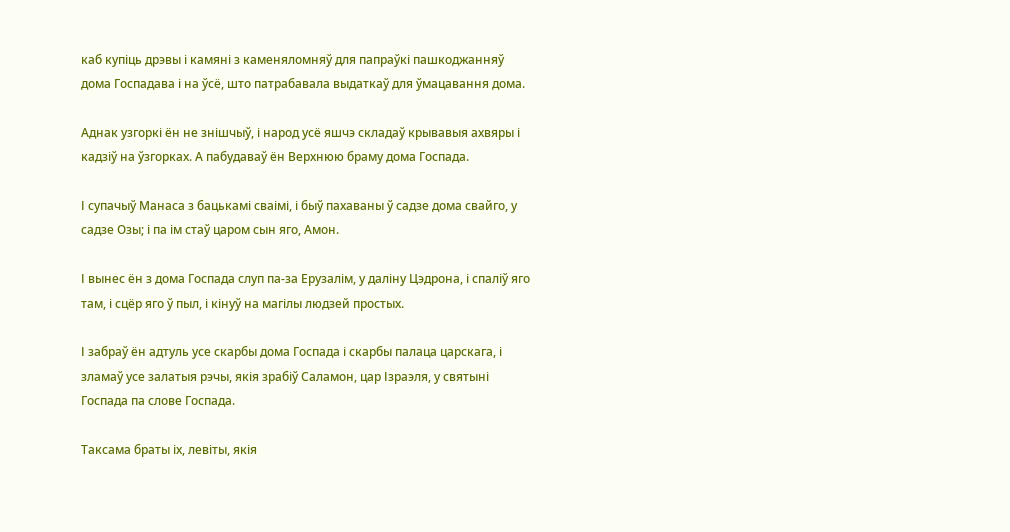каб купіць дрэвы і камяні з каменяломняў для папраўкі пашкоджанняў дома Госпадава і на ўсё, што патрабавала выдаткаў для ўмацавання дома.

Аднак узгоркі ён не знішчыў, і народ усё яшчэ складаў крывавыя ахвяры і кадзіў на ўзгорках. А пабудаваў ён Верхнюю браму дома Госпада.

І супачыў Манаса з бацькамі сваімі, і быў пахаваны ў садзе дома свайго, у садзе Озы; і па ім стаў царом сын яго, Амон.

І вынес ён з дома Госпада слуп па-за Ерузалім, у даліну Цэдрона, і спаліў яго там, і сцёр яго ў пыл, і кінуў на магілы людзей простых.

І забраў ён адтуль усе скарбы дома Госпада і скарбы палаца царскага, і зламаў усе залатыя рэчы, якія зрабіў Саламон, цар Ізраэля, у святыні Госпада па слове Госпада.

Таксама браты іх, левіты, якія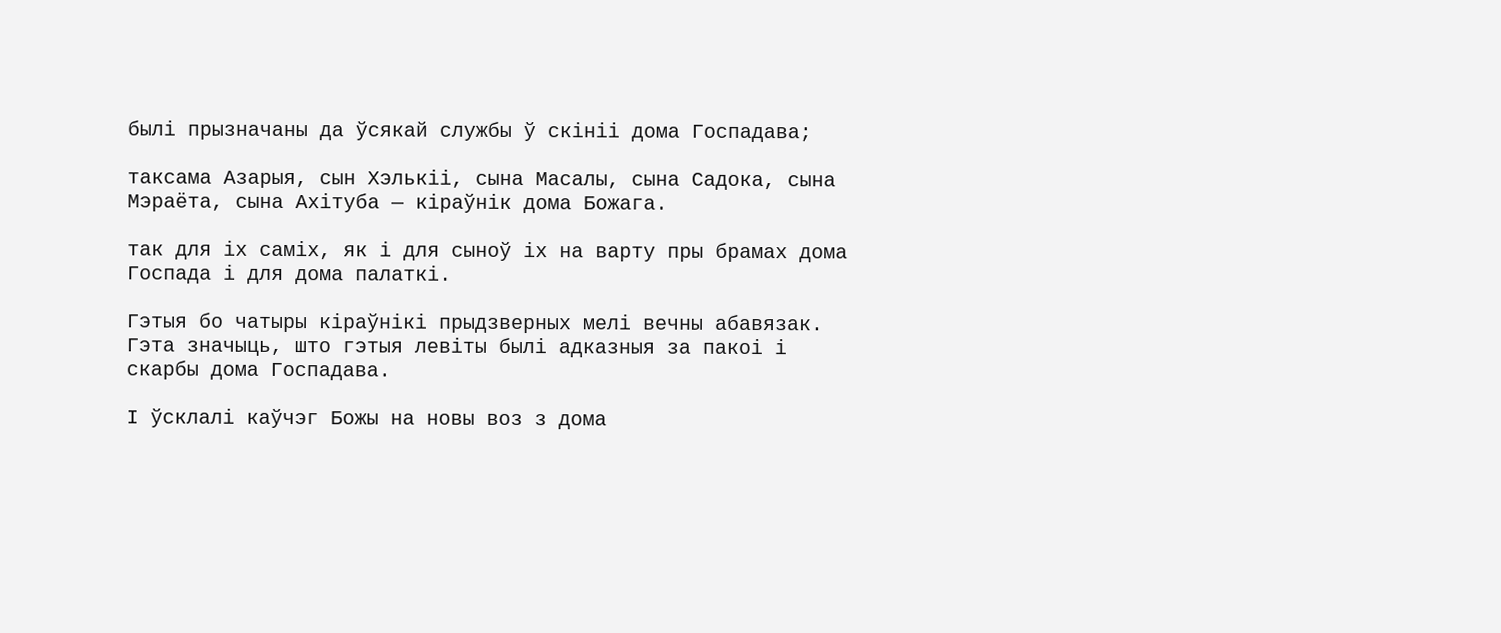былі прызначаны да ўсякай службы ў скініі дома Госпадава;

таксама Азарыя, сын Хэлькіі, сына Масалы, сына Садока, сына Мэраёта, сына Ахітуба — кіраўнік дома Божага.

так для іх саміх, як і для сыноў іх на варту пры брамах дома Госпада і для дома палаткі.

Гэтыя бо чатыры кіраўнікі прыдзверных мелі вечны абавязак. Гэта значыць, што гэтыя левіты былі адказныя за пакоі і скарбы дома Госпадава.

І ўсклалі каўчэг Божы на новы воз з дома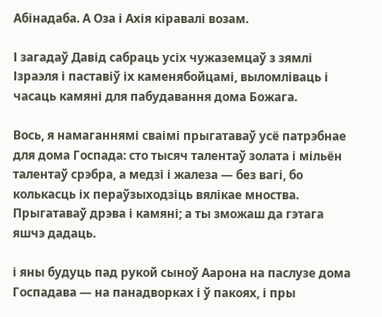Абінадаба. А Оза і Ахія кіравалі возам.

І загадаў Давід сабраць усіх чужаземцаў з зямлі Ізраэля і паставіў іх каменябойцамі, выломліваць і часаць камяні для пабудавання дома Божага.

Вось, я намаганнямі сваімі прыгатаваў усё патрэбнае для дома Госпада: сто тысяч талентаў золата і мільён талентаў срэбра, а медзі і жалеза — без вагі, бо колькасць іх пераўзыходзіць вялікае мноства. Прыгатаваў дрэва і камяні; а ты зможаш да гэтага яшчэ дадаць.

і яны будуць пад рукой сыноў Аарона на паслузе дома Госпадава — на панадворках і ў пакоях, і пры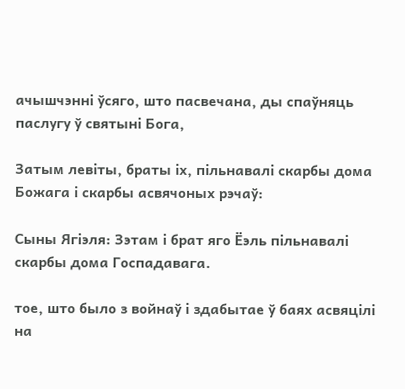ачышчэнні ўсяго, што пасвечана, ды спаўняць паслугу ў святыні Бога,

Затым левіты, браты іх, пільнавалі скарбы дома Божага і скарбы асвячоных рэчаў:

Сыны Ягіэля: Зэтам і брат яго Ёэль пільнавалі скарбы дома Госпадавага.

тое, што было з войнаў і здабытае ў баях асвяцілі на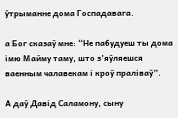ўтрыманне дома Госпадавага.

а Бог сказаў мне: “Не пабудуеш ты дома імю Майму таму, што з’яўляешся ваенным чалавекам і кроў праліваў”.

А даў Давід Саламону, сыну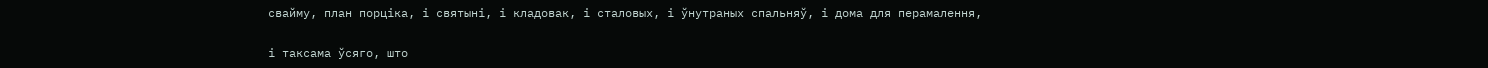свайму, план порціка, і святыні, і кладовак, і сталовых, і ўнутраных спальняў, і дома для перамалення,

і таксама ўсяго, што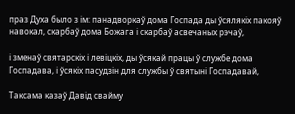праз Духа было з ім: панадворкаў дома Госпада ды ўсялякіх пакояў навокал, скарбаў дома Божага і скарбаў асвечаных рэчаў,

і зменаў святарскіх і левіцкіх, ды ўсякай працы ў службе дома Госпадава, і ўсякіх пасудзін для службы ў святыні Госпадавай,

Таксама казаў Давід свайму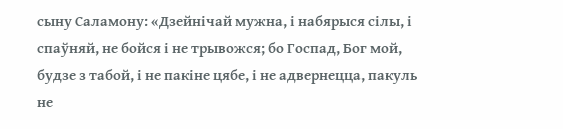сыну Саламону: «Дзейнічай мужна, і набярыся сілы, і спаўняй, не бойся і не трывожся; бо Госпад, Бог мой, будзе з табой, і не пакіне цябе, і не адвернецца, пакуль не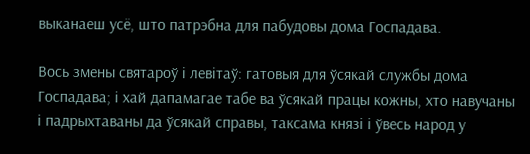выканаеш усё, што патрэбна для пабудовы дома Госпадава.

Вось змены святароў і левітаў: гатовыя для ўсякай службы дома Госпадава; і хай дапамагае табе ва ўсякай працы кожны, хто навучаны і падрыхтаваны да ўсякай справы, таксама князі і ўвесь народ у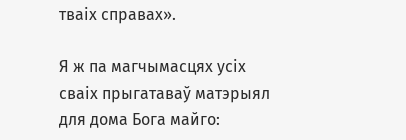тваіх справах».

Я ж па магчымасцях усіх сваіх прыгатаваў матэрыял для дома Бога майго: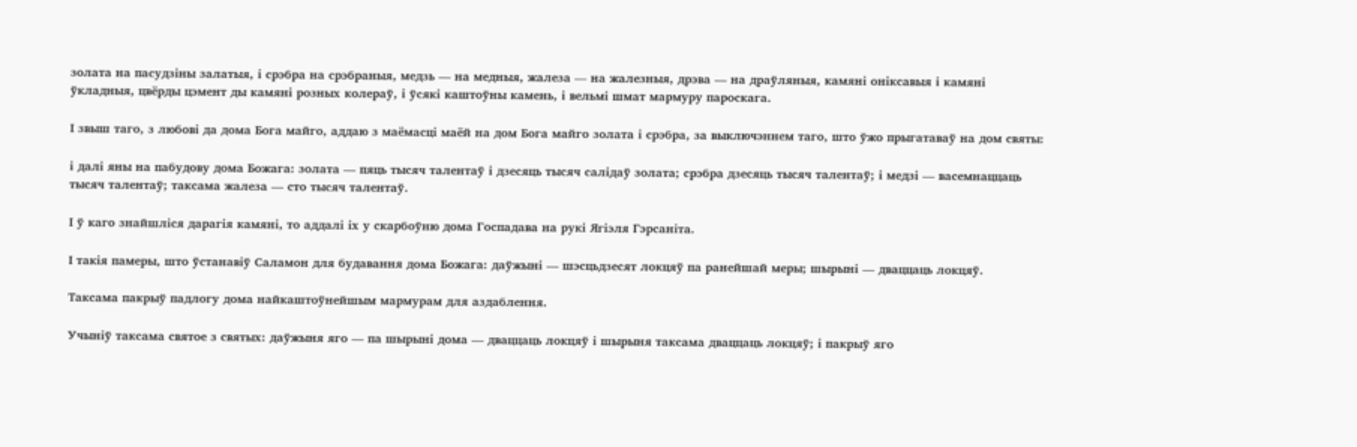золата на пасудзіны залатыя, і срэбра на срэбраныя, медзь — на медныя, жалеза — на жалезныя, дрэва — на драўляныя, камяні оніксавыя і камяні ўкладныя, цвёрды цэмент ды камяні розных колераў, і ўсякі каштоўны камень, і вельмі шмат мармуру пароскага.

І звыш таго, з любові да дома Бога майго, аддаю з маёмасці маёй на дом Бога майго золата і срэбра, за выключэннем таго, што ўжо прыгатаваў на дом святы:

і далі яны на пабудову дома Божага: золата — пяць тысяч талентаў і дзесяць тысяч салідаў золата; срэбра дзесяць тысяч талентаў; і медзі — васемнаццаць тысяч талентаў; таксама жалеза — сто тысяч талентаў.

І ў каго знайшліся дарагія камяні, то аддалі іх у скарбоўню дома Госпадава на рукі Ягіэля Гэрсаніта.

І такія памеры, што ўстанавіў Саламон для будавання дома Божага: даўжыні — шэсцьдзесят локцяў па ранейшай меры; шырыні — дваццаць локцяў.

Таксама пакрыў падлогу дома найкаштоўнейшым мармурам для аздаблення.

Учыніў таксама святое з святых: даўжыня яго — па шырыні дома — дваццаць локцяў і шырыня таксама дваццаць локцяў; і пакрыў яго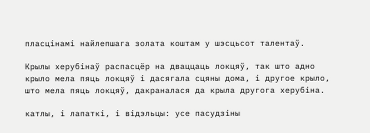пласцінамі найлепшага золата коштам у шэсцьсот талентаў.

Крылы херубінаў распасцёр на дваццаць локцяў, так што адно крыло мела пяць локцяў і дасягала сцяны дома, і другое крыло, што мела пяць локцяў, дакраналася да крыла другога херубіна.

катлы, і лапаткі, і відэльцы: усе пасудзіны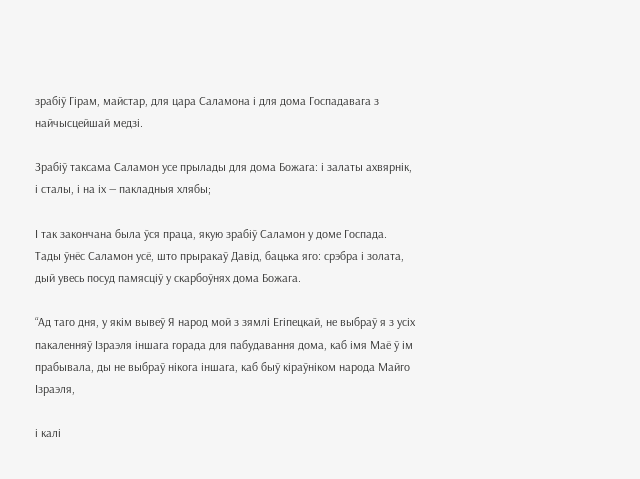зрабіў Гірам, майстар, для цара Саламона і для дома Госпадавага з найчысцейшай медзі.

Зрабіў таксама Саламон усе прылады для дома Божага: і залаты ахвярнік, і сталы, і на іх — пакладныя хлябы;

І так закончана была ўся праца, якую зрабіў Саламон у доме Госпада. Тады ўнёс Саламон усё, што прыракаў Давід, бацька яго: срэбра і золата, дый увесь посуд памясціў у скарбоўнях дома Божага.

“Ад таго дня, у якім вывеў Я народ мой з зямлі Егіпецкай, не выбраў я з усіх пакаленняў Ізраэля іншага горада для пабудавання дома, каб імя Маё ў ім прабывала, ды не выбраў нікога іншага, каб быў кіраўніком народа Майго Ізраэля,

і калі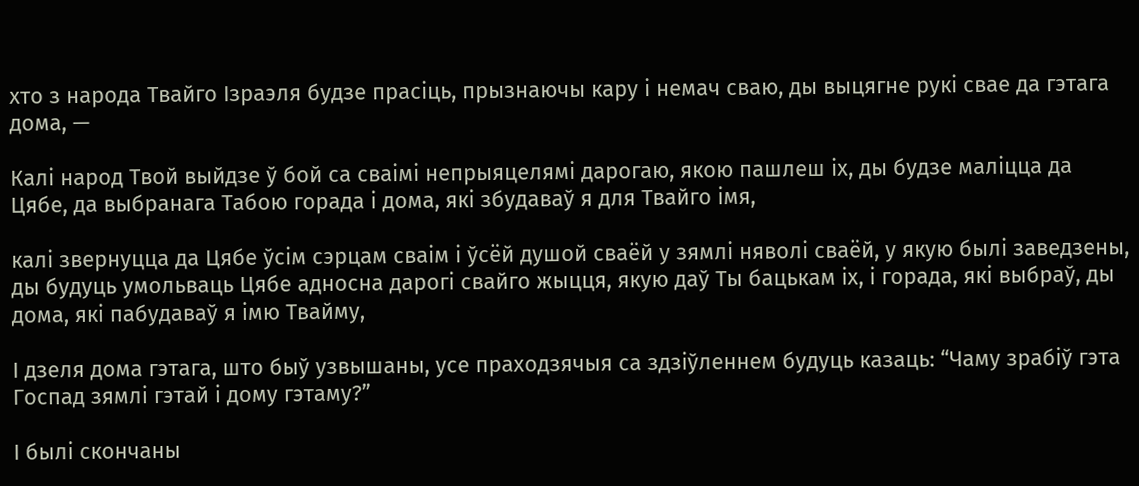хто з народа Твайго Ізраэля будзе прасіць, прызнаючы кару і немач сваю, ды выцягне рукі свае да гэтага дома, —

Калі народ Твой выйдзе ў бой са сваімі непрыяцелямі дарогаю, якою пашлеш іх, ды будзе маліцца да Цябе, да выбранага Табою горада і дома, які збудаваў я для Твайго імя,

калі звернуцца да Цябе ўсім сэрцам сваім і ўсёй душой сваёй у зямлі няволі сваёй, у якую былі заведзены, ды будуць умольваць Цябе адносна дарогі свайго жыцця, якую даў Ты бацькам іх, і горада, які выбраў, ды дома, які пабудаваў я імю Твайму,

І дзеля дома гэтага, што быў узвышаны, усе праходзячыя са здзіўленнем будуць казаць: “Чаму зрабіў гэта Госпад зямлі гэтай і дому гэтаму?”

І былі скончаны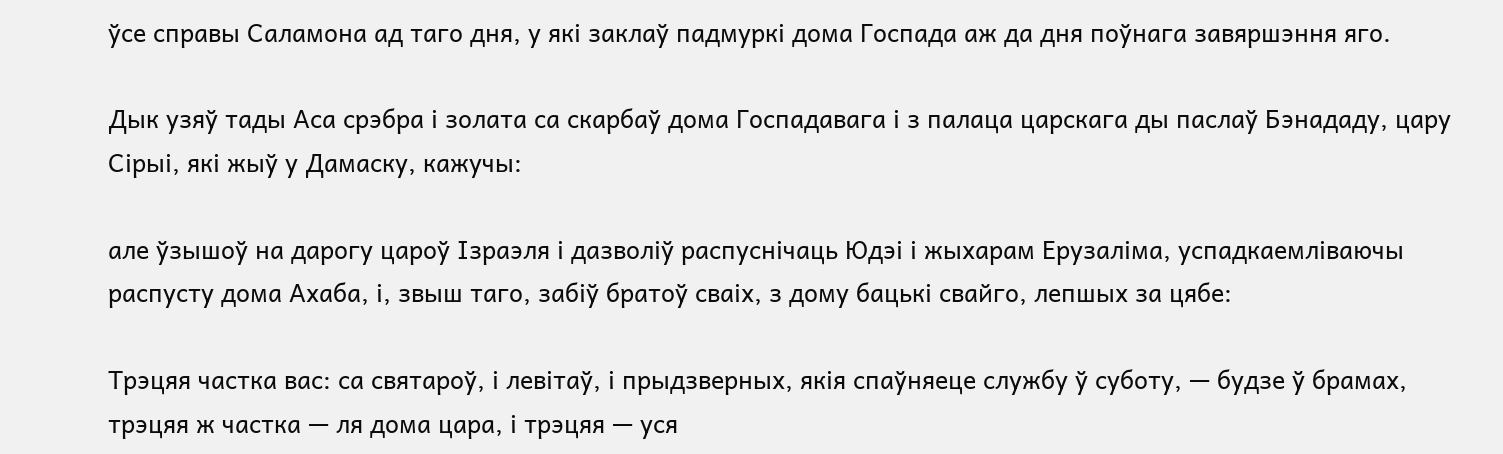ўсе справы Саламона ад таго дня, у які заклаў падмуркі дома Госпада аж да дня поўнага завяршэння яго.

Дык узяў тады Аса срэбра і золата са скарбаў дома Госпадавага і з палаца царскага ды паслаў Бэнададу, цару Сірыі, які жыў у Дамаску, кажучы:

але ўзышоў на дарогу цароў Ізраэля і дазволіў распуснічаць Юдэі і жыхарам Ерузаліма, успадкаемліваючы распусту дома Ахаба, і, звыш таго, забіў братоў сваіх, з дому бацькі свайго, лепшых за цябе:

Трэцяя частка вас: са святароў, і левітаў, і прыдзверных, якія спаўняеце службу ў суботу, — будзе ў брамах, трэцяя ж частка — ля дома цара, і трэцяя — уся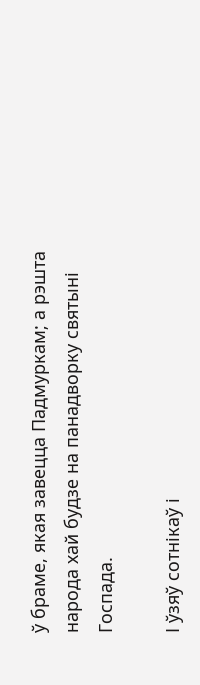ў браме, якая завецца Падмуркам; а рэшта народа хай будзе на панадворку святыні Госпада.

І ўзяў сотнікаў і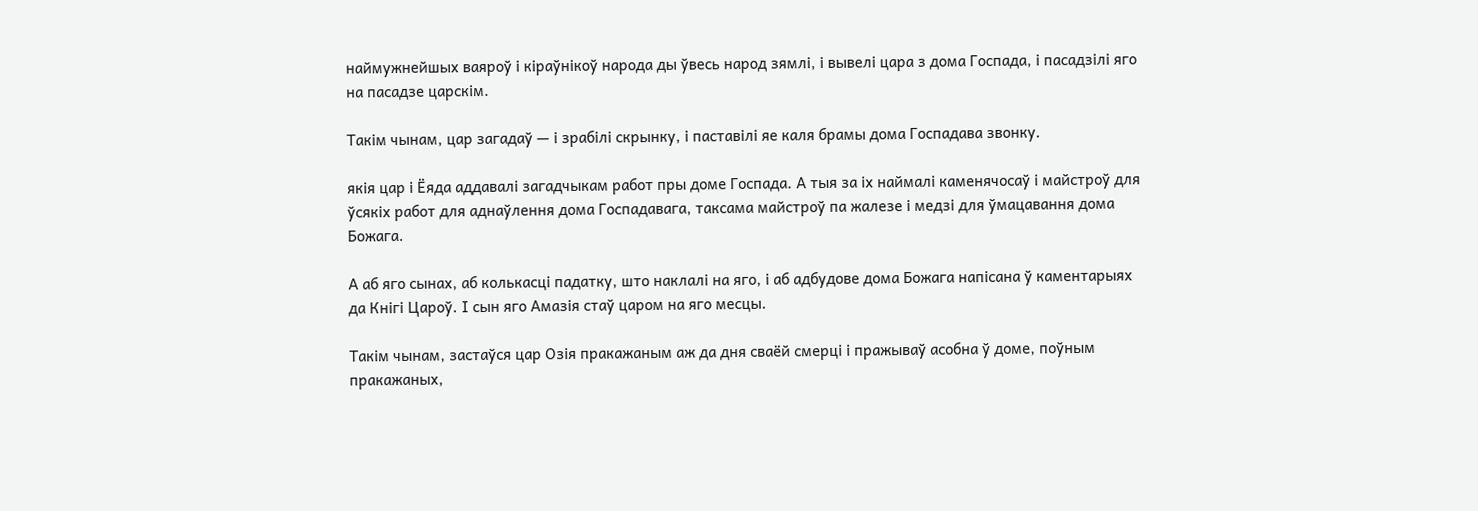наймужнейшых ваяроў і кіраўнікоў народа ды ўвесь народ зямлі, і вывелі цара з дома Госпада, і пасадзілі яго на пасадзе царскім.

Такім чынам, цар загадаў — і зрабілі скрынку, і паставілі яе каля брамы дома Госпадава звонку.

якія цар і Ёяда аддавалі загадчыкам работ пры доме Госпада. А тыя за іх наймалі каменячосаў і майстроў для ўсякіх работ для аднаўлення дома Госпадавага, таксама майстроў па жалезе і медзі для ўмацавання дома Божага.

А аб яго сынах, аб колькасці падатку, што наклалі на яго, і аб адбудове дома Божага напісана ў каментарыях да Кнігі Цароў. І сын яго Амазія стаў царом на яго месцы.

Такім чынам, застаўся цар Озія пракажаным аж да дня сваёй смерці і пражываў асобна ў доме, поўным пракажаных,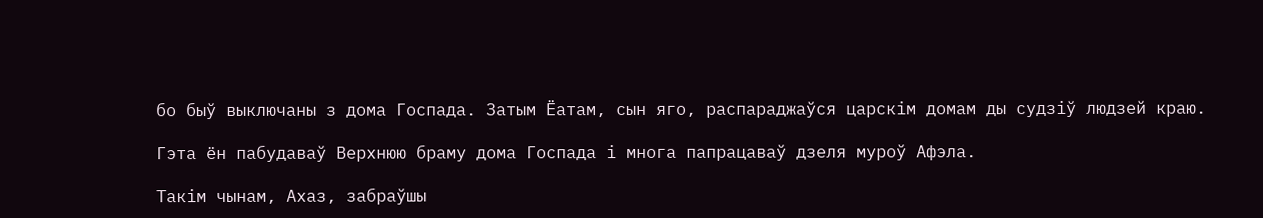бо быў выключаны з дома Госпада. Затым Ёатам, сын яго, распараджаўся царскім домам ды судзіў людзей краю.

Гэта ён пабудаваў Верхнюю браму дома Госпада і многа папрацаваў дзеля муроў Афэла.

Такім чынам, Ахаз, забраўшы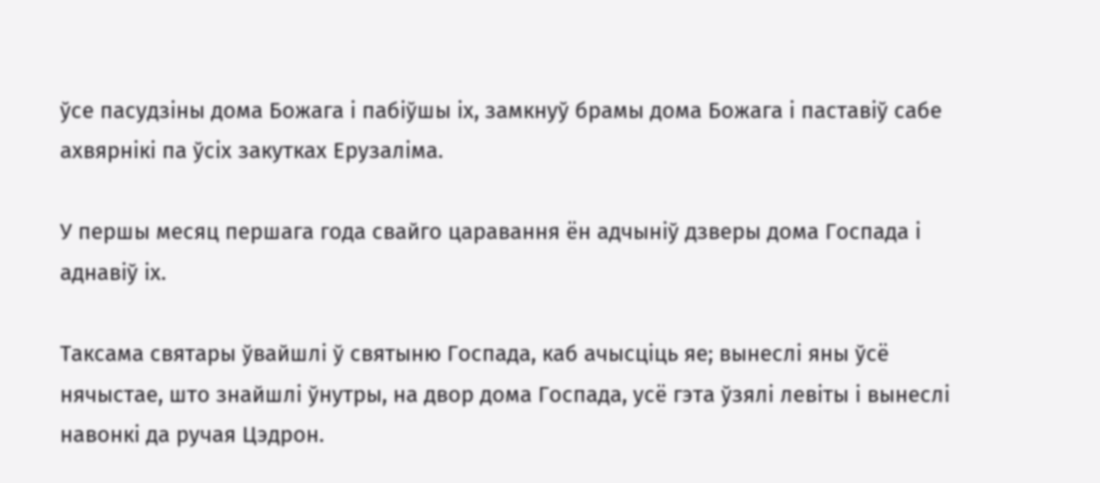ўсе пасудзіны дома Божага і пабіўшы іх, замкнуў брамы дома Божага і паставіў сабе ахвярнікі па ўсіх закутках Ерузаліма.

У першы месяц першага года свайго царавання ён адчыніў дзверы дома Госпада і аднавіў іх.

Таксама святары ўвайшлі ў святыню Госпада, каб ачысціць яе; вынеслі яны ўсё нячыстае, што знайшлі ўнутры, на двор дома Госпада, усё гэта ўзялі левіты і вынеслі навонкі да ручая Цэдрон.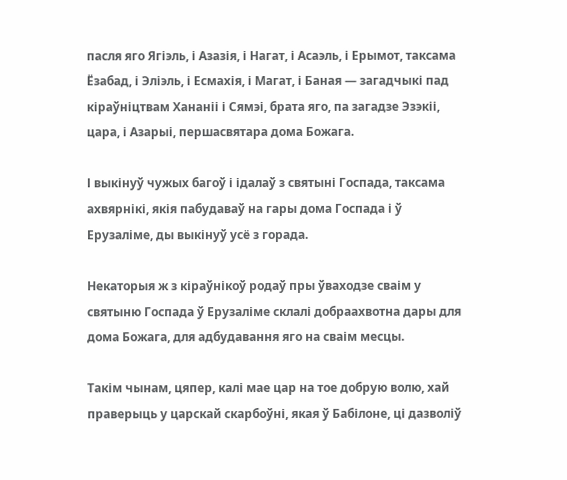пасля яго Ягіэль, і Азазія, і Нагат, і Асаэль, і Ерымот, таксама Ёзабад, і Эліэль, і Есмахія, і Магат, і Баная — загадчыкі пад кіраўніцтвам Хананіі і Сямэі, брата яго, па загадзе Эзэкіі, цара, і Азарыі, першасвятара дома Божага.

І выкінуў чужых багоў і ідалаў з святыні Госпада, таксама ахвярнікі, якія пабудаваў на гары дома Госпада і ў Ерузаліме, ды выкінуў усё з горада.

Некаторыя ж з кіраўнікоў родаў пры ўваходзе сваім у святыню Госпада ў Ерузаліме склалі добраахвотна дары для дома Божага, для адбудавання яго на сваім месцы.

Такім чынам, цяпер, калі мае цар на тое добрую волю, хай праверыць у царскай скарбоўні, якая ў Бабілоне, ці дазволіў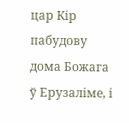цар Кір пабудову дома Божага ў Ерузаліме, і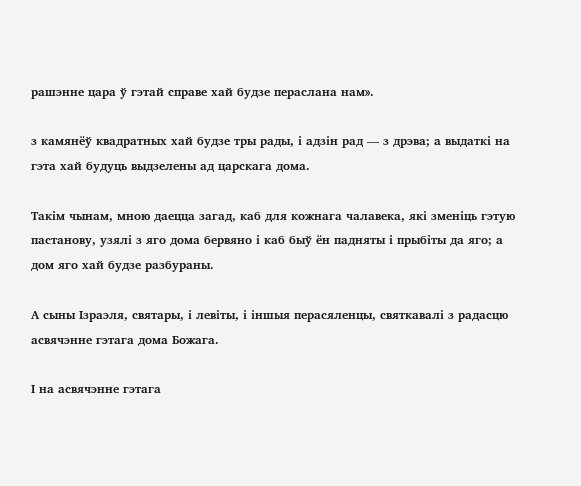рашэнне цара ў гэтай справе хай будзе пераслана нам».

з камянёў квадратных хай будзе тры рады, і адзін рад — з дрэва; а выдаткі на гэта хай будуць выдзелены ад царскага дома.

Такім чынам, мною даецца загад, каб для кожнага чалавека, які зменіць гэтую пастанову, узялі з яго дома бервяно і каб быў ён падняты і прыбіты да яго; а дом яго хай будзе разбураны.

А сыны Ізраэля, святары, і левіты, і іншыя перасяленцы, святкавалі з радасцю асвячэнне гэтага дома Божага.

І на асвячэнне гэтага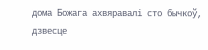дома Божага ахвяравалі сто бычкоў, дзвесце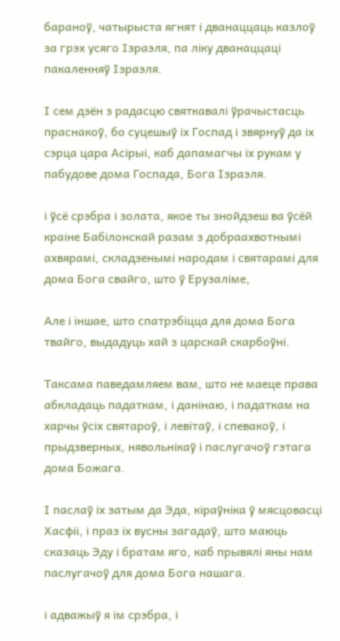бараноў, чатырыста ягнят і дванаццаць казлоў за грэх усяго Ізраэля, па ліку дванаццаці пакаленняў Ізраэля.

І сем дзён з радасцю святкавалі ўрачыстасць праснакоў, бо суцешыў іх Госпад і звярнуў да іх сэрца цара Асірыі, каб дапамагчы іх рукам у пабудове дома Госпада, Бога Ізраэля.

і ўсё срэбра і золата, якое ты знойдзеш ва ўсёй краіне Бабілонскай разам з добраахвотнымі ахвярамі, складзенымі народам і святарамі для дома Бога свайго, што ў Ерузаліме,

Але і іншае, што спатрэбіцца для дома Бога твайго, выдадуць хай з царскай скарбоўні.

Таксама паведамляем вам, што не маеце права абкладаць падаткам, і данінаю, і падаткам на харчы ўсіх святароў, і левітаў, і спевакоў, і прыдзверных, нявольнікаў і паслугачоў гэтага дома Божага.

І паслаў іх затым да Эда, кіраўніка ў мясцовасці Хасфіі, і праз іх вусны загадаў, што маюць сказаць Эду і братам яго, каб прывялі яны нам паслугачоў для дома Бога нашага.

і адважыў я ім срэбра, і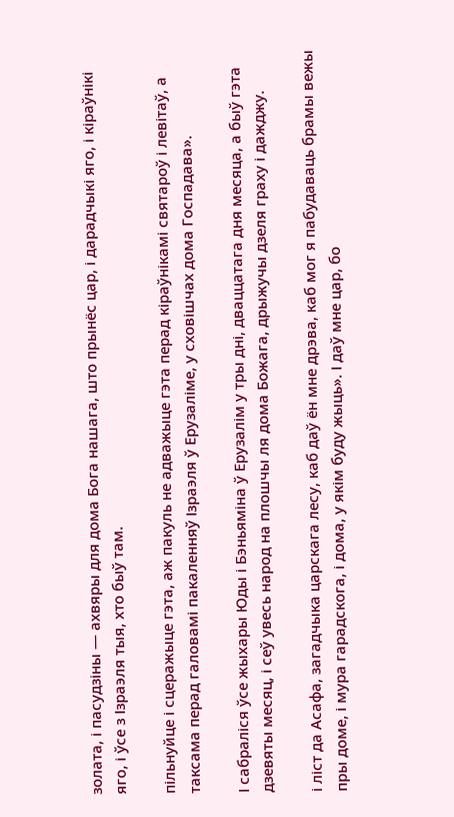золата, і пасудзіны — ахвяры для дома Бога нашага, што прынёс цар, і дарадчыкі яго, і кіраўнікі яго, і ўсе з Ізраэля тыя, хто быў там.

пільнуйце і сцеражыце гэта, аж пакуль не адважыце гэта перад кіраўнікамі святароў і левітаў, а таксама перад галовамі пакаленняў Ізраэля ў Ерузаліме, у сховішчах дома Госпадава».

І сабраліся ўсе жыхары Юды і Бэньяміна ў Ерузалім у тры дні, дваццатага дня месяца, а быў гэта дзевяты месяц, і сеў увесь народ на плошчы ля дома Божага, дрыжучы дзеля граху і дажджу.

і ліст да Асафа, загадчыка царскага лесу, каб даў ён мне дрэва, каб мог я пабудаваць брамы вежы пры доме, і мура гарадскога, і дома, у якім буду жыць». І даў мне цар, бо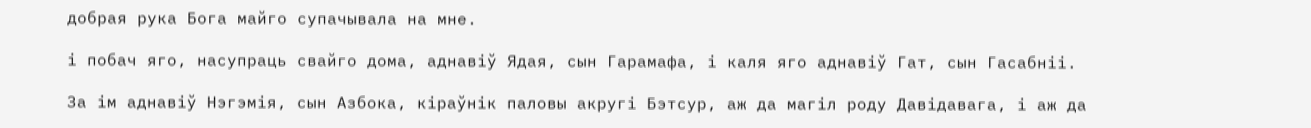добрая рука Бога майго супачывала на мне.

і побач яго, насупраць свайго дома, аднавіў Ядая, сын Гарамафа, і каля яго аднавіў Гат, сын Гасабніі.

За ім аднавіў Нэгэмія, сын Азбока, кіраўнік паловы акругі Бэтсур, аж да магіл роду Давідавага, і аж да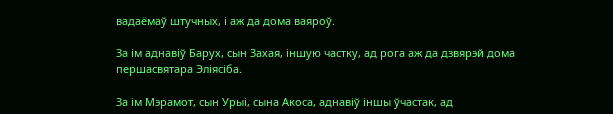вадаёмаў штучных, і аж да дома ваяроў.

За ім аднавіў Барух, сын Захая, іншую частку, ад рога аж да дзвярэй дома першасвятара Эліясіба.

За ім Мэрамот, сын Урыі, сына Акоса, аднавіў іншы ўчастак, ад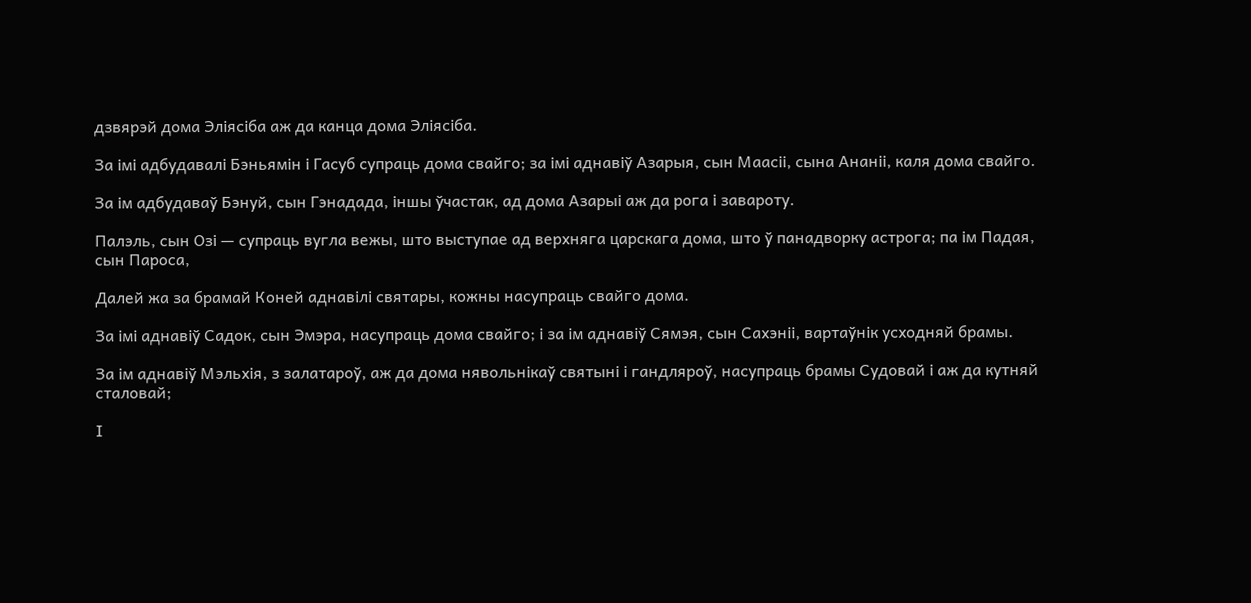дзвярэй дома Эліясіба аж да канца дома Эліясіба.

За імі адбудавалі Бэньямін і Гасуб супраць дома свайго; за імі аднавіў Азарыя, сын Маасіі, сына Ананіі, каля дома свайго.

За ім адбудаваў Бэнуй, сын Гэнадада, іншы ўчастак, ад дома Азарыі аж да рога і завароту.

Палэль, сын Озі — супраць вугла вежы, што выступае ад верхняга царскага дома, што ў панадворку астрога; па ім Падая, сын Пароса,

Далей жа за брамай Коней аднавілі святары, кожны насупраць свайго дома.

За імі аднавіў Садок, сын Эмэра, насупраць дома свайго; і за ім аднавіў Сямэя, сын Сахэніі, вартаўнік усходняй брамы.

За ім аднавіў Мэльхія, з залатароў, аж да дома нявольнікаў святыні і гандляроў, насупраць брамы Судовай і аж да кутняй сталовай;

І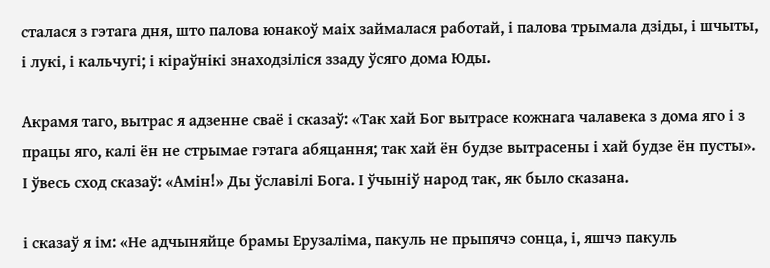сталася з гэтага дня, што палова юнакоў маіх займалася работай, і палова трымала дзіды, і шчыты, і лукі, і кальчугі; і кіраўнікі знаходзіліся ззаду ўсяго дома Юды.

Акрамя таго, вытрас я адзенне сваё і сказаў: «Так хай Бог вытрасе кожнага чалавека з дома яго і з працы яго, калі ён не стрымае гэтага абяцання; так хай ён будзе вытрасены і хай будзе ён пусты». І ўвесь сход сказаў: «Амін!» Ды ўславілі Бога. І ўчыніў народ так, як было сказана.

і сказаў я ім: «Не адчыняйце брамы Ерузаліма, пакуль не прыпячэ сонца, і, яшчэ пакуль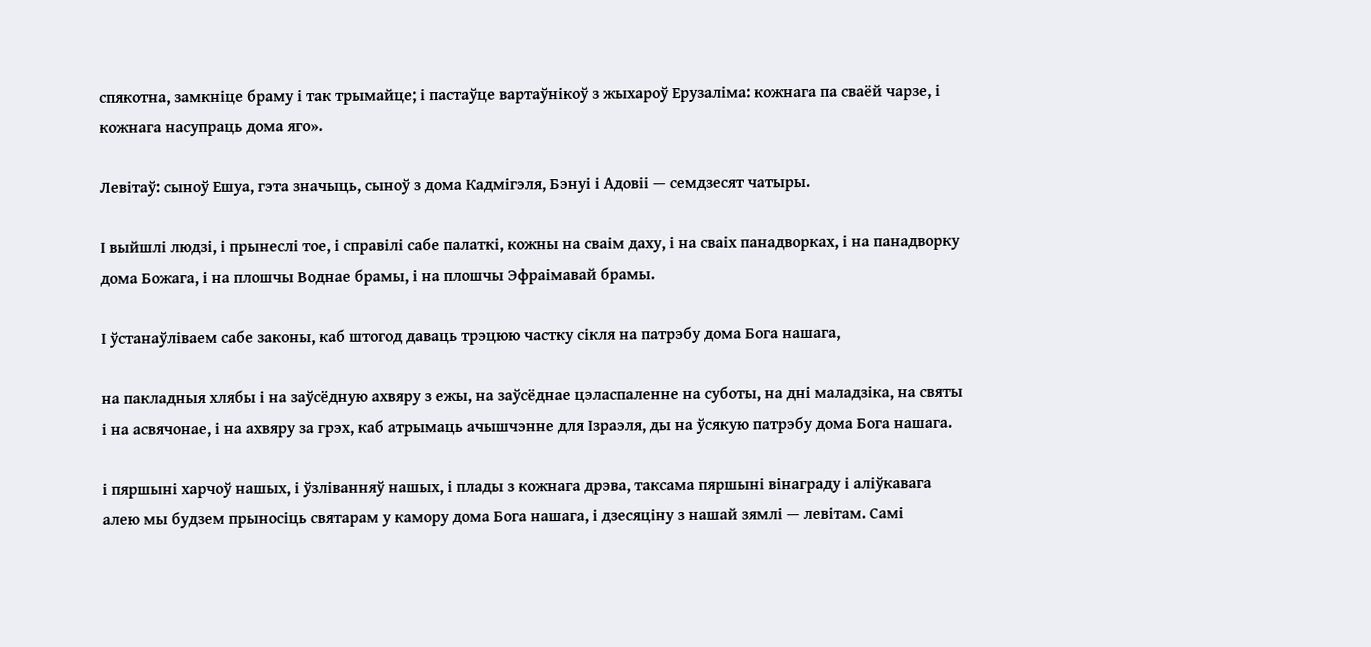спякотна, замкніце браму і так трымайце; і пастаўце вартаўнікоў з жыхароў Ерузаліма: кожнага па сваёй чарзе, і кожнага насупраць дома яго».

Левітаў: сыноў Ешуа, гэта значыць, сыноў з дома Кадмігэля, Бэнуі і Адовіі — семдзесят чатыры.

І выйшлі людзі, і прынеслі тое, і справілі сабе палаткі, кожны на сваім даху, і на сваіх панадворках, і на панадворку дома Божага, і на плошчы Воднае брамы, і на плошчы Эфраімавай брамы.

І ўстанаўліваем сабе законы, каб штогод даваць трэцюю частку сікля на патрэбу дома Бога нашага,

на пакладныя хлябы і на заўсёдную ахвяру з ежы, на заўсёднае цэласпаленне на суботы, на дні маладзіка, на святы і на асвячонае, і на ахвяру за грэх, каб атрымаць ачышчэнне для Ізраэля, ды на ўсякую патрэбу дома Бога нашага.

і пяршыні харчоў нашых, і ўзліванняў нашых, і плады з кожнага дрэва, таксама пяршыні вінаграду і аліўкавага алею мы будзем прыносіць святарам у камору дома Бога нашага, і дзесяціну з нашай зямлі — левітам. Самі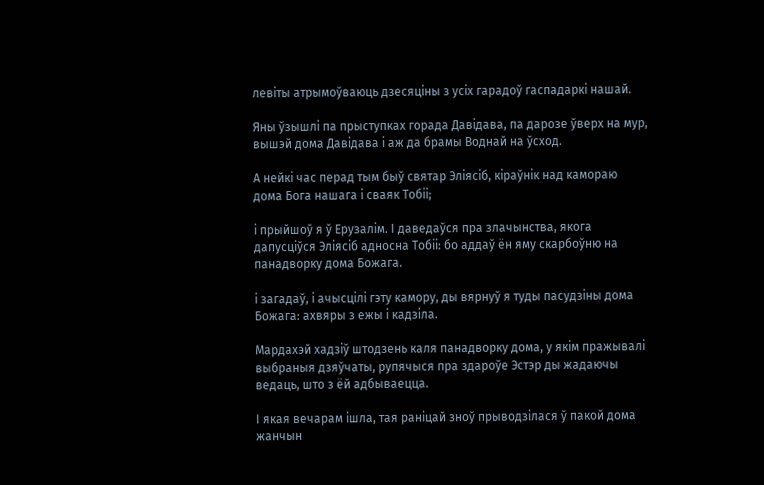левіты атрымоўваюць дзесяціны з усіх гарадоў гаспадаркі нашай.

Яны ўзышлі па прыступках горада Давідава, па дарозе ўверх на мур, вышэй дома Давідава і аж да брамы Воднай на ўсход.

А нейкі час перад тым быў святар Эліясіб, кіраўнік над камораю дома Бога нашага і сваяк Тобіі;

і прыйшоў я ў Ерузалім. І даведаўся пра злачынства, якога дапусціўся Эліясіб адносна Тобіі: бо аддаў ён яму скарбоўню на панадворку дома Божага.

і загадаў, і ачысцілі гэту камору, ды вярнуў я туды пасудзіны дома Божага: ахвяры з ежы і кадзіла.

Мардахэй хадзіў штодзень каля панадворку дома, у якім пражывалі выбраныя дзяўчаты, рупячыся пра здароўе Эстэр ды жадаючы ведаць, што з ёй адбываецца.

І якая вечарам ішла, тая раніцай зноў прыводзілася ў пакой дома жанчын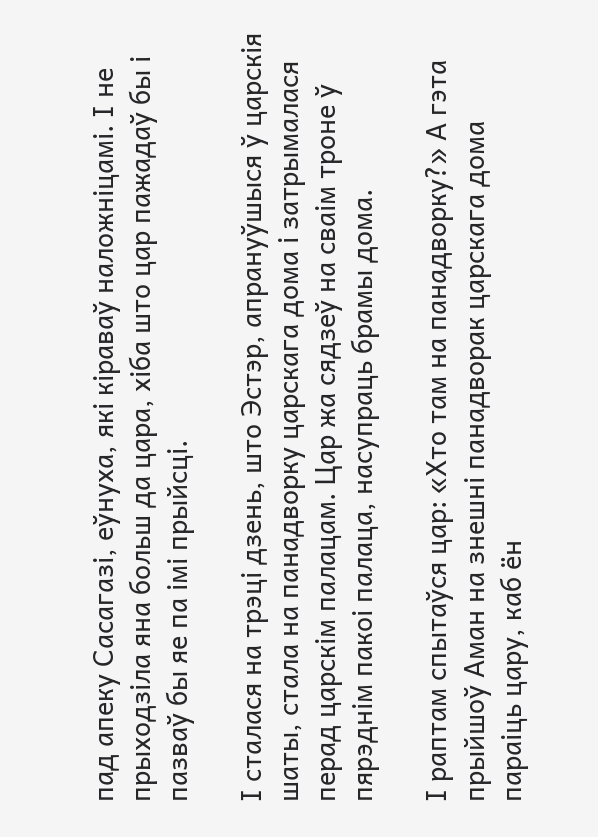пад апеку Сасагазі, еўнуха, які кіраваў наложніцамі. І не прыходзіла яна больш да цара, хіба што цар пажадаў бы і пазваў бы яе па імі прыйсці.

І сталася на трэці дзень, што Эстэр, апрануўшыся ў царскія шаты, стала на панадворку царскага дома і затрымалася перад царскім палацам. Цар жа сядзеў на сваім троне ў пярэднім пакоі палаца, насупраць брамы дома.

І раптам спытаўся цар: «Хто там на панадворку?» А гэта прыйшоў Аман на знешні панадворак царскага дома параіць цару, каб ён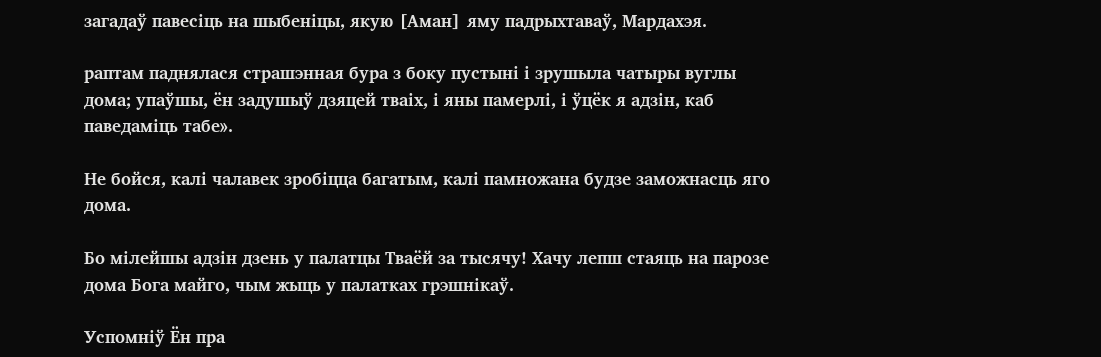загадаў павесіць на шыбеніцы, якую [Аман] яму падрыхтаваў, Мардахэя.

раптам паднялася страшэнная бура з боку пустыні і зрушыла чатыры вуглы дома; упаўшы, ён задушыў дзяцей тваіх, і яны памерлі, і ўцёк я адзін, каб паведаміць табе».

Не бойся, калі чалавек зробіцца багатым, калі памножана будзе заможнасць яго дома.

Бо мілейшы адзін дзень у палатцы Тваёй за тысячу! Хачу лепш стаяць на парозе дома Бога майго, чым жыць у палатках грэшнікаў.

Успомніў Ён пра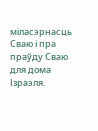міласэрнасць Сваю і пра праўду Сваю для дома Ізраэля.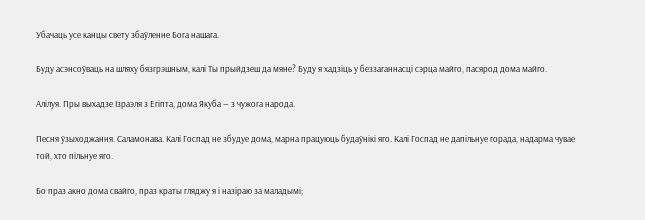Убачаць усе канцы свету збаўленне Бога нашага.

Буду асэнсоўваць на шляху бязгрэшным, калі Ты прыйдзеш да мяне? Буду я хадзіць у беззаганнасці сэрца майго, пасярод дома майго.

Алілуя. Пры выхадзе Ізраэля з Егіпта, дома Якуба — з чужога народа.

Песня ўзыходжання. Саламонава. Калі Госпад не збудуе дома, марна працуюць будаўнікі яго. Калі Госпад не дапільнуе горада, надарма чувае той, хто пільнуе яго.

Бо праз акно дома свайго, праз краты гляджу я і назіраю за маладымі;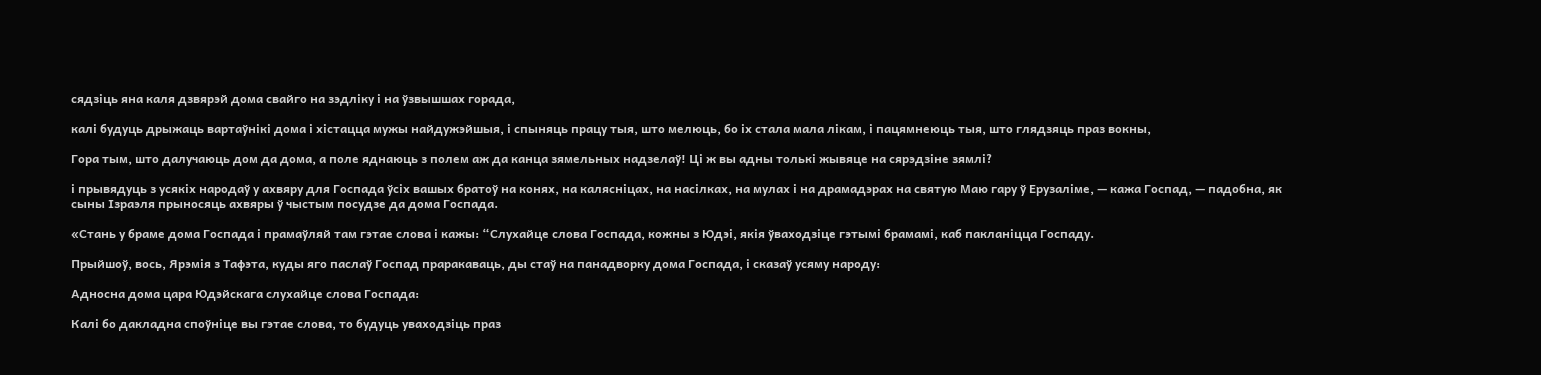сядзіць яна каля дзвярэй дома свайго на зэдліку і на ўзвышшах горада,

калі будуць дрыжаць вартаўнікі дома і хістацца мужы найдужэйшыя, і спыняць працу тыя, што мелюць, бо іх стала мала лікам, і пацямнеюць тыя, што глядзяць праз вокны,

Гора тым, што далучаюць дом да дома, а поле яднаюць з полем аж да канца зямельных надзелаў! Ці ж вы адны толькі жывяце на сярэдзіне зямлі?

і прывядуць з усякіх народаў у ахвяру для Госпада ўсіх вашых братоў на конях, на калясніцах, на насілках, на мулах і на драмадэрах на святую Маю гару ў Ерузаліме, — кажа Госпад, — падобна, як сыны Ізраэля прыносяць ахвяры ў чыстым посудзе да дома Госпада.

«Стань у браме дома Госпада і прамаўляй там гэтае слова і кажы: “Слухайце слова Госпада, кожны з Юдэі, якія ўваходзіце гэтымі брамамі, каб пакланіцца Госпаду.

Прыйшоў, вось, Ярэмія з Тафэта, куды яго паслаў Госпад праракаваць, ды стаў на панадворку дома Госпада, і сказаў усяму народу:

Адносна дома цара Юдэйскага слухайце слова Госпада:

Калі бо дакладна споўніце вы гэтае слова, то будуць уваходзіць праз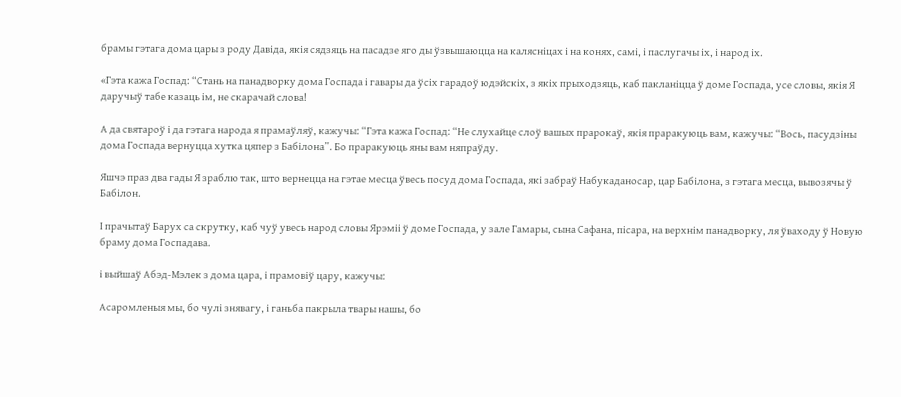брамы гэтага дома цары з роду Давіда, якія сядзяць на пасадзе яго ды ўзвышаюцца на калясніцах і на конях, самі, і паслугачы іх, і народ іх.

«Гэта кажа Госпад: “Стань на панадворку дома Госпада і гавары да ўсіх гарадоў юдэйскіх, з якіх прыходзяць, каб пакланіцца ў доме Госпада, усе словы, якія Я даручыў табе казаць ім, не скарачай слова!

А да святароў і да гэтага народа я прамаўляў, кажучы: “Гэта кажа Госпад: “Не слухайце слоў вашых прарокаў, якія праракуюць вам, кажучы: “Вось, пасудзіны дома Госпада вернуцца хутка цяпер з Бабілона”. Бо праракуюць яны вам няпраўду.

Яшчэ праз два гады Я зраблю так, што вернецца на гэтае месца ўвесь посуд дома Госпада, які забраў Набукаданосар, цар Бабілона, з гэтага месца, вывозячы ў Бабілон.

І прачытаў Барух са скрутку, каб чуў увесь народ словы Ярэміі ў доме Госпада, у зале Гамары, сына Сафана, пісара, на верхнім панадворку, ля ўваходу ў Новую браму дома Госпадава.

і выйшаў Абэд-Мэлек з дома цара, і прамовіў цару, кажучы:

Асаромленыя мы, бо чулі знявагу, і ганьба пакрыла твары нашы, бо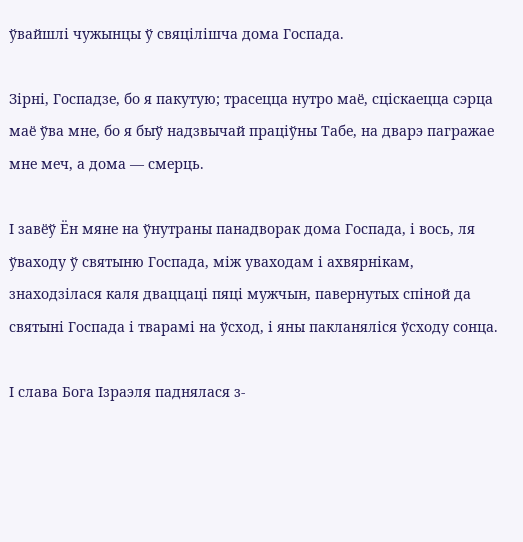ўвайшлі чужынцы ў свяцілішча дома Госпада.

Зірні, Госпадзе, бо я пакутую; трасецца нутро маё, сціскаецца сэрца маё ўва мне, бо я быў надзвычай праціўны Табе, на дварэ пагражае мне меч, а дома — смерць.

І завёў Ён мяне на ўнутраны панадворак дома Госпада, і вось, ля ўваходу ў святыню Госпада, між уваходам і ахвярнікам, знаходзілася каля дваццаці пяці мужчын, павернутых спіной да святыні Госпада і тварамі на ўсход, і яны пакланяліся ўсходу сонца.

І слава Бога Ізраэля паднялася з-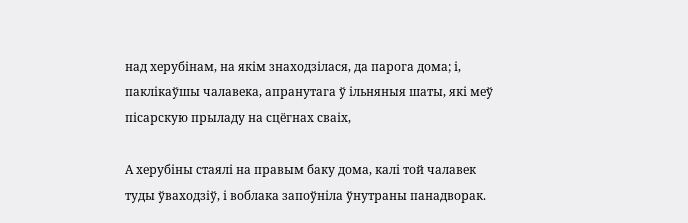над херубінам, на якім знаходзілася, да парога дома; і, паклікаўшы чалавека, апранутага ў ільняныя шаты, які меў пісарскую прыладу на сцёгнах сваіх,

А херубіны стаялі на правым баку дома, калі той чалавек туды ўваходзіў, і воблака запоўніла ўнутраны панадворак.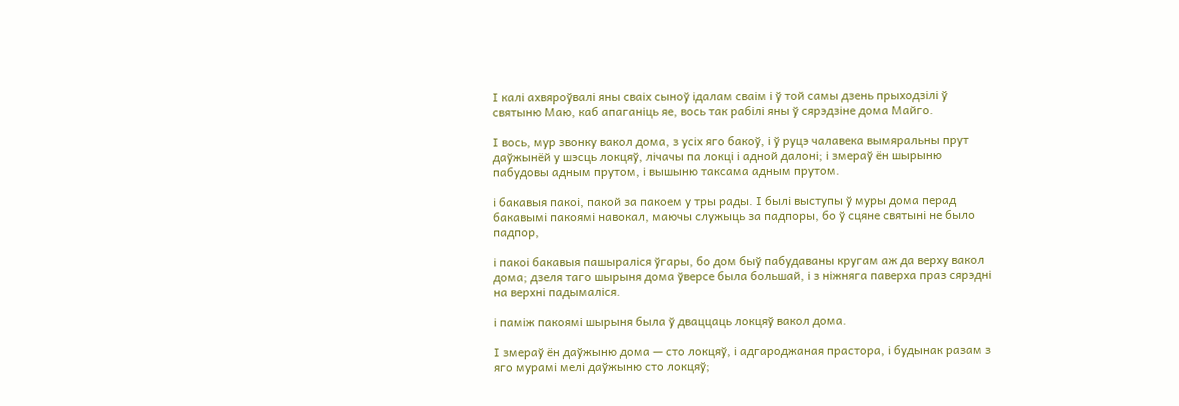І калі ахвяроўвалі яны сваіх сыноў ідалам сваім і ў той самы дзень прыходзілі ў святыню Маю, каб апаганіць яе, вось так рабілі яны ў сярэдзіне дома Майго.

І вось, мур звонку вакол дома, з усіх яго бакоў, і ў руцэ чалавека вымяральны прут даўжынёй у шэсць локцяў, лічачы па локці і адной далоні; і змераў ён шырыню пабудовы адным прутом, і вышыню таксама адным прутом.

і бакавыя пакоі, пакой за пакоем у тры рады. І былі выступы ў муры дома перад бакавымі пакоямі навокал, маючы служыць за падпоры, бо ў сцяне святыні не было падпор,

і пакоі бакавыя пашыраліся ўгары, бо дом быў пабудаваны кругам аж да верху вакол дома; дзеля таго шырыня дома ўверсе была большай, і з ніжняга паверха праз сярэдні на верхні падымаліся.

і паміж пакоямі шырыня была ў дваццаць локцяў вакол дома.

І змераў ён даўжыню дома — сто локцяў, і адгароджаная прастора, і будынак разам з яго мурамі мелі даўжыню сто локцяў;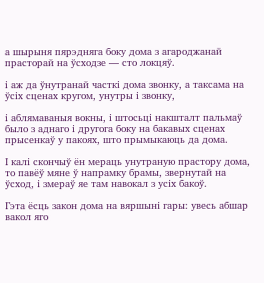а шырыня пярэдняга боку дома з агароджанай прасторай на ўсходзе — сто локцяў.

і аж да ўнутранай часткі дома звонку, а таксама на ўсіх сценах кругом, унутры і звонку,

і аблямаваныя вокны, і штосьці накшталт пальмаў было з аднаго і другога боку на бакавых сценах прысенкаў у пакоях, што прымыкаюць да дома.

І калі скончыў ён мераць унутраную прастору дома, то павёў мяне ў напрамку брамы, звернутай на ўсход, і змераў яе там навокал з усіх бакоў.

Гэта ёсць закон дома на вяршыні гары: увесь абшар вакол яго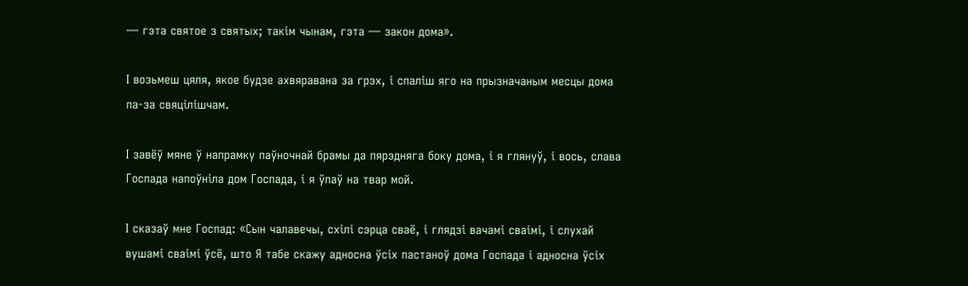— гэта святое з святых; такім чынам, гэта — закон дома».

І возьмеш цяля, якое будзе ахвяравана за грэх, і спаліш яго на прызначаным месцы дома па-за свяцілішчам.

І завёў мяне ў напрамку паўночнай брамы да пярэдняга боку дома, і я глянуў, і вось, слава Госпада напоўніла дом Госпада, і я ўпаў на твар мой.

І сказаў мне Госпад: «Сын чалавечы, схілі сэрца сваё, і глядзі вачамі сваімі, і слухай вушамі сваімі ўсё, што Я табе скажу адносна ўсіх пастаноў дома Госпада і адносна ўсіх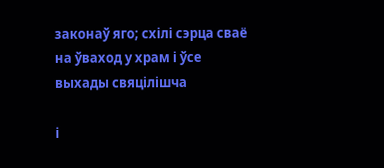законаў яго; схілі сэрца сваё на ўваход у храм і ўсе выхады свяцілішча

і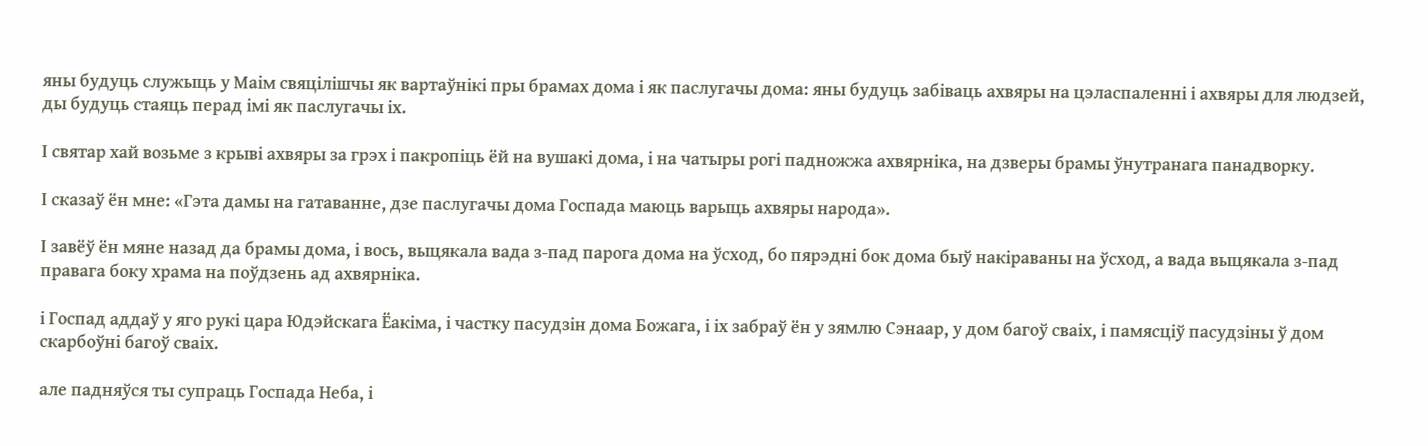яны будуць служыць у Маім свяцілішчы як вартаўнікі пры брамах дома і як паслугачы дома: яны будуць забіваць ахвяры на цэласпаленні і ахвяры для людзей, ды будуць стаяць перад імі як паслугачы іх.

І святар хай возьме з крыві ахвяры за грэх і пакропіць ёй на вушакі дома, і на чатыры рогі падножжа ахвярніка, на дзверы брамы ўнутранага панадворку.

І сказаў ён мне: «Гэта дамы на гатаванне, дзе паслугачы дома Госпада маюць варыць ахвяры народа».

І завёў ён мяне назад да брамы дома, і вось, выцякала вада з-пад парога дома на ўсход, бо пярэдні бок дома быў накіраваны на ўсход, а вада выцякала з-пад правага боку храма на поўдзень ад ахвярніка.

і Госпад аддаў у яго рукі цара Юдэйскага Ёакіма, і частку пасудзін дома Божага, і іх забраў ён у зямлю Сэнаар, у дом багоў сваіх, і памясціў пасудзіны ў дом скарбоўні багоў сваіх.

але падняўся ты супраць Госпада Неба, і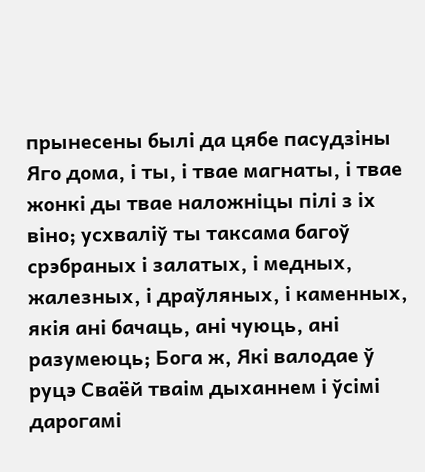прынесены былі да цябе пасудзіны Яго дома, і ты, і твае магнаты, і твае жонкі ды твае наложніцы пілі з іх віно; усхваліў ты таксама багоў срэбраных і залатых, і медных, жалезных, і драўляных, і каменных, якія ані бачаць, ані чуюць, ані разумеюць; Бога ж, Які валодае ў руцэ Сваёй тваім дыханнем і ўсімі дарогамі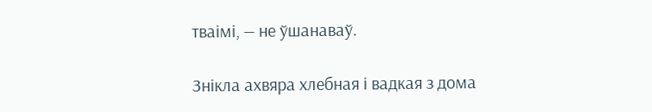тваімі, — не ўшанаваў.

Знікла ахвяра хлебная і вадкая з дома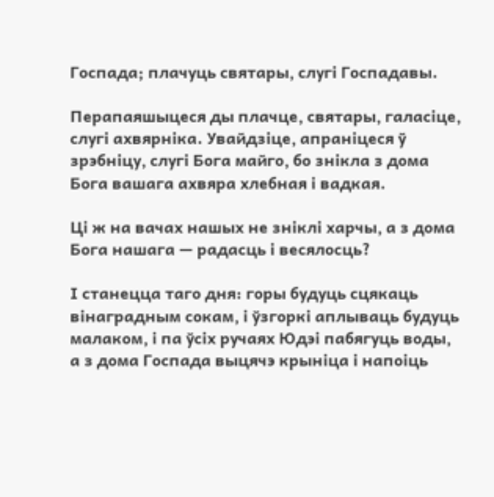Госпада; плачуць святары, слугі Госпадавы.

Перапаяшыцеся ды плачце, святары, галасіце, слугі ахвярніка. Увайдзіце, апраніцеся ў зрэбніцу, слугі Бога майго, бо знікла з дома Бога вашага ахвяра хлебная і вадкая.

Ці ж на вачах нашых не зніклі харчы, а з дома Бога нашага — радасць і весялосць?

І станецца таго дня: горы будуць сцякаць вінаградным сокам, і ўзгоркі аплываць будуць малаком, і па ўсіх ручаях Юдэі пабягуць воды, а з дома Госпада выцячэ крыніца і напоіць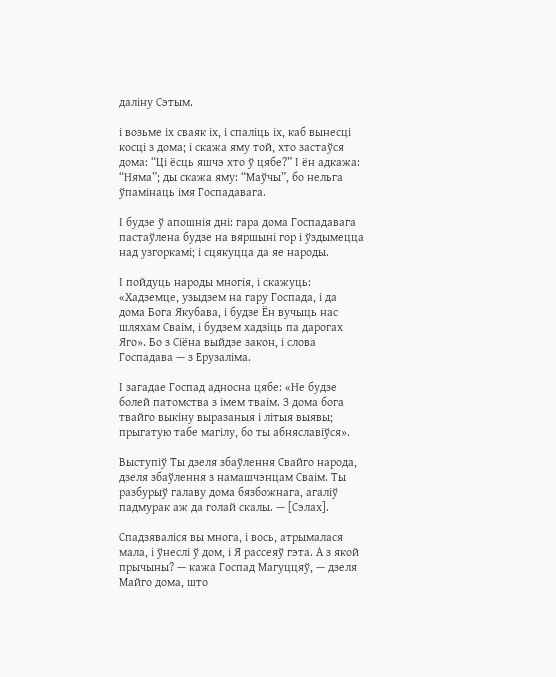даліну Сэтым.

і возьме іх сваяк іх, і спаліць іх, каб вынесці косці з дома; і скажа яму той, хто застаўся дома: “Ці ёсць яшчэ хто ў цябе?” І ён адкажа: “Няма”; ды скажа яму: “Маўчы”, бо нельга ўпамінаць імя Госпадавага.

І будзе ў апошнія дні: гара дома Госпадавага пастаўлена будзе на вяршыні гор і ўздымецца над узгоркамі; і сцякуцца да яе народы.

І пойдуць народы многія, і скажуць: «Хадземце, узыдзем на гару Госпада, і да дома Бога Якубава, і будзе Ён вучыць нас шляхам Сваім, і будзем хадзіць па дарогах Яго». Бо з Сіёна выйдзе закон, і слова Госпадава — з Ерузаліма.

І загадае Госпад адносна цябе: «Не будзе болей патомства з імем тваім. З дома бога твайго выкіну выразаныя і літыя выявы; прыгатую табе магілу, бо ты абняславіўся».

Выступіў Ты дзеля збаўлення Свайго народа, дзеля збаўлення з намашчэнцам Сваім. Ты разбурыў галаву дома бязбожнага, агаліў падмурак аж да голай скалы. — [Сэлах].

Спадзяваліся вы многа, і вось, атрымалася мала, і ўнеслі ў дом, і Я рассеяў гэта. А з якой прычыны? — кажа Госпад Магуццяў, — дзеля Майго дома, што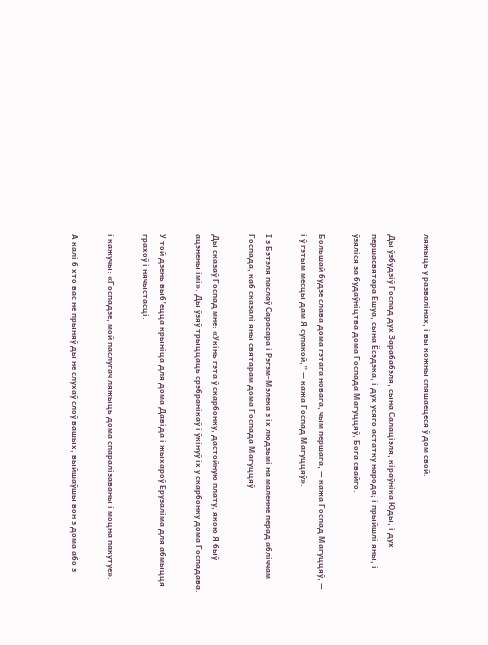ляжыць у развалінах, і вы кожны спяшаецеся ў дом свой.

Ды ўзбудзіў Госпад дух Зарабабэля, сына Салаціэля, кіраўніка Юды, і дух першасвятара Ешуа, сына Ёсэдэка, і дух усяго астатку народа; і прыйшлі яны, і ўзяліся за будаўніцтва дома Госпада Магуццяў, Бога свайго.

Большай будзе слава дома гэтага новага, чым першага, — кажа Госпад Магуццяў, — і ў гэтым месцы дам Я супакой,” — кажа Госпад Магуццяў».

І з Бэтэля паслаў Сарасара і Рэгэм-Мэлека з іх людзьмі на маленне перад абліччам Госпада, каб сказалі яны святарам дома Госпада Магуццяў

Ды сказаў Госпад мне: «Укінь гэта ў скарбонку, дастойную плату, якою Я быў ацэнены імі». Ды ўзяў трыццаць срэбранікаў і ўкінуў іх у скарбонку дома Госпадава.

У той дзень выб’ецца крыніца для дома Давіда і жыхароў Ерузаліма для абмыцця грахоў і нячыстасці.

і кажучы: «Госпадзе, мой паслугач ляжыць дома спаралізаваны і моцна пакутуе».

А калі б хто вас не прыняў ды не слухаў слоў вашых, выйшаўшы вон з дома або з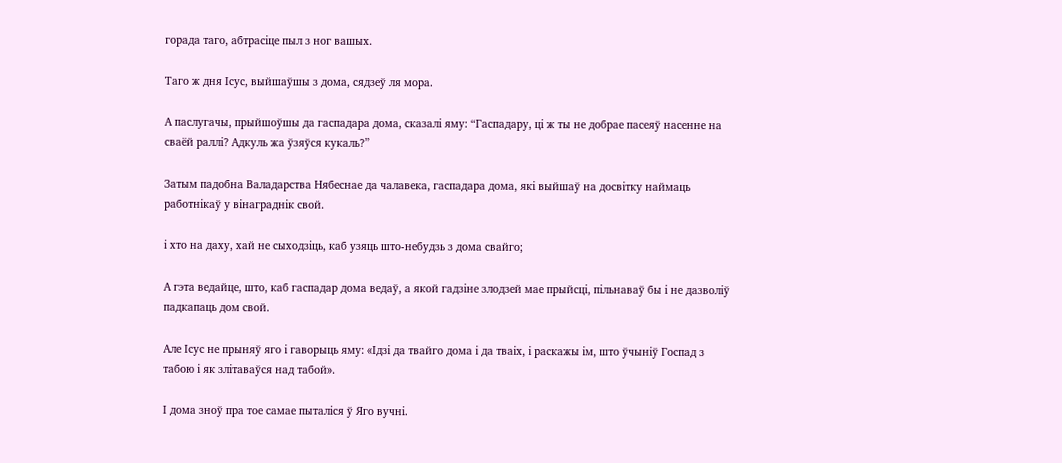горада таго, абтрасіце пыл з ног вашых.

Таго ж дня Ісус, выйшаўшы з дома, сядзеў ля мора.

А паслугачы, прыйшоўшы да гаспадара дома, сказалі яму: “Гаспадару, ці ж ты не добрае пасеяў насенне на сваёй раллі? Адкуль жа ўзяўся кукаль?”

Затым падобна Валадарства Нябеснае да чалавека, гаспадара дома, які выйшаў на досвітку наймаць работнікаў у вінаграднік свой.

і хто на даху, хай не сыходзіць, каб узяць што-небудзь з дома свайго;

А гэта ведайце, што, каб гаспадар дома ведаў, а якой гадзіне злодзей мае прыйсці, пільнаваў бы і не дазволіў падкапаць дом свой.

Але Ісус не прыняў яго і гаворыць яму: «Ідзі да твайго дома і да тваіх, і раскажы ім, што ўчыніў Госпад з табою і як злітаваўся над табой».

І дома зноў пра тое самае пыталіся ў Яго вучні.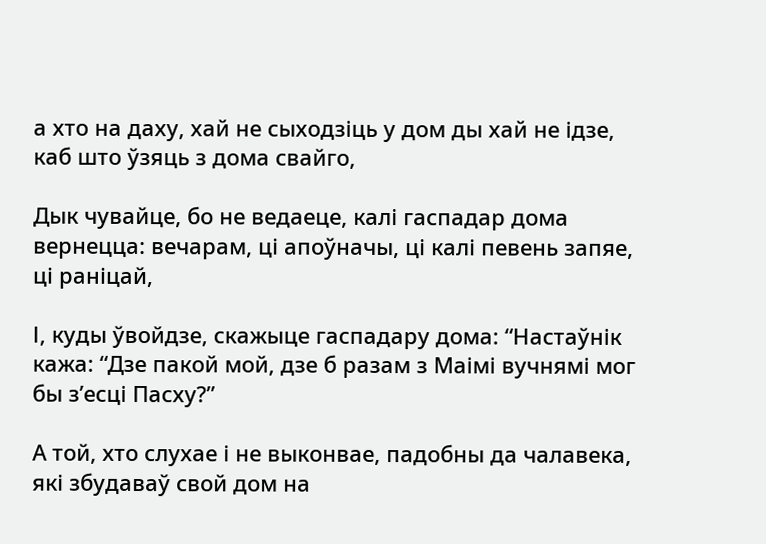а хто на даху, хай не сыходзіць у дом ды хай не ідзе, каб што ўзяць з дома свайго,

Дык чувайце, бо не ведаеце, калі гаспадар дома вернецца: вечарам, ці апоўначы, ці калі певень запяе, ці раніцай,

І, куды ўвойдзе, скажыце гаспадару дома: “Настаўнік кажа: “Дзе пакой мой, дзе б разам з Маімі вучнямі мог бы з’есці Пасху?”

А той, хто слухае і не выконвае, падобны да чалавека, які збудаваў свой дом на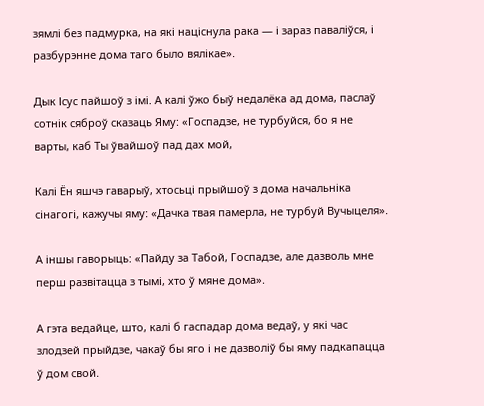зямлі без падмурка, на які націснула рака — і зараз паваліўся, і разбурэнне дома таго было вялікае».

Дык Ісус пайшоў з імі. А калі ўжо быў недалёка ад дома, паслаў сотнік сяброў сказаць Яму: «Госпадзе, не турбуйся, бо я не варты, каб Ты ўвайшоў пад дах мой,

Калі Ён яшчэ гаварыў, хтосьці прыйшоў з дома начальніка сінагогі, кажучы яму: «Дачка твая памерла, не турбуй Вучыцеля».

А іншы гаворыць: «Пайду за Табой, Госпадзе, але дазволь мне перш развітацца з тымі, хто ў мяне дома».

А гэта ведайце, што, калі б гаспадар дома ведаў, у які час злодзей прыйдзе, чакаў бы яго і не дазволіў бы яму падкапацца ў дом свой.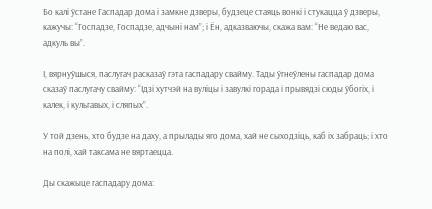Бо калі ўстане Гаспадар дома і замкне дзверы, будзеце стаяць вонкі і стукацца ў дзверы, кажучы: “Госпадзе, Госпадзе, адчыні нам”; і Ён, адказваючы, скажа вам: “Не ведаю вас, адкуль вы”.

І, вярнуўшыся, паслугач расказаў гэта гаспадару свайму. Тады ўгнеўлены гаспадар дома сказаў паслугачу свайму: “Ідзі хутчэй на вуліцы і завулкі горада і прывядзі сюды ўбогіх, і калек, і кульгавых, і сляпых”.

У той дзень, хто будзе на даху, а прылады яго дома, хай не сыходзіць, каб іх забраць; і хто на полі, хай таксама не вяртаецца.

Ды скажыце гаспадару дома: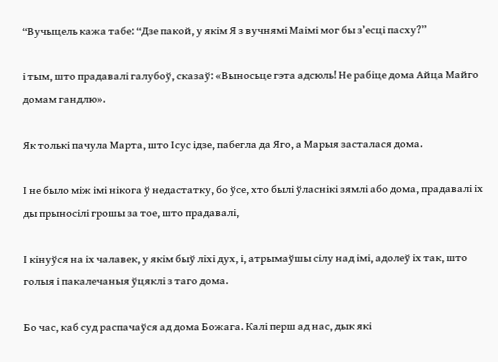“Вучыцель кажа табе: “Дзе пакой, у якім Я з вучнямі Маімі мог бы з’есці пасху?”

і тым, што прадавалі галубоў, сказаў: «Выносьце гэта адсюль! Не рабіце дома Айца Майго домам гандлю».

Як толькі пачула Марта, што Ісус ідзе, пабегла да Яго, а Марыя засталася дома.

І не было між імі нікога ў недастатку, бо ўсе, хто былі ўласнікі зямлі або дома, прадавалі іх ды прыносілі грошы за тое, што прадавалі,

І кінуўся на іх чалавек, у якім быў ліхі дух, і, атрымаўшы сілу над імі, адолеў іх так, што голыя і пакалечаныя ўцяклі з таго дома.

Бо час, каб суд распачаўся ад дома Божага. Калі перш ад нас, дык які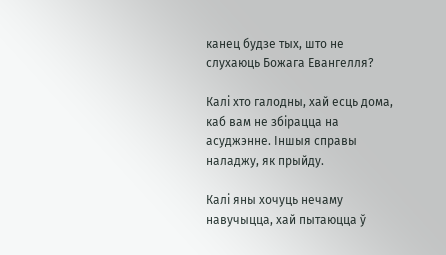канец будзе тых, што не слухаюць Божага Евангелля?

Калі хто галодны, хай есць дома, каб вам не збірацца на асуджэнне. Іншыя справы наладжу, як прыйду.

Калі яны хочуць нечаму навучыцца, хай пытаюцца ў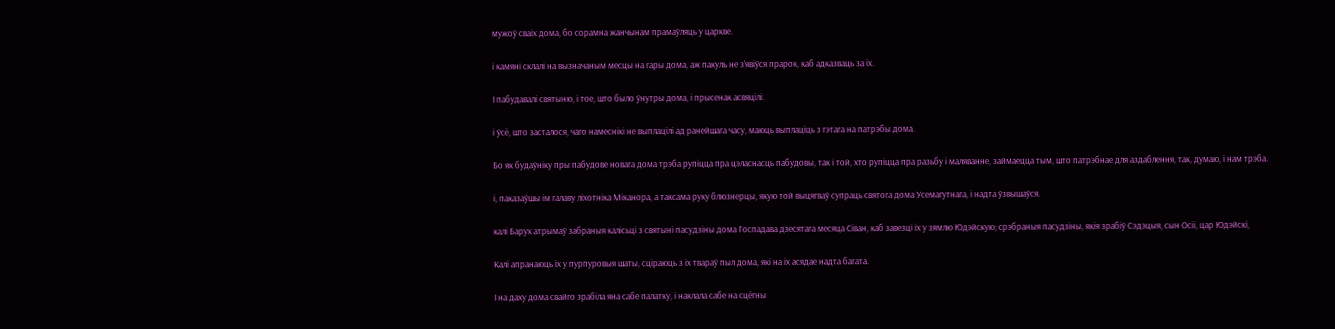мужоў сваіх дома, бо сорамна жанчынам прамаўляць у царкве.

і камяні склалі на вызначаным месцы на гары дома, аж пакуль не з’явіўся прарок, каб адказваць за іх.

І пабудавалі святыню, і тое, што было ўнутры дома, і прысенак асвяцілі.

і ўсё, што засталося, чаго намеснікі не выплацілі ад ранейшага часу, маюць выплаціць з гэтага на патрэбы дома.

Бо як будаўніку пры пабудове новага дома трэба рупіцца пра цэласнасць пабудовы, так і той, хто рупіцца пра разьбу і маляванне, займаецца тым, што патрэбнае для аздаблення, так, думаю, і нам трэба.

і, паказаўшы ім галаву ліхотніка Міканора, а таксама руку блюзнерцы, якую той выцягваў супраць святога дома Усемагутнага, і надта ўзвышаўся.

калі Барух атрымаў забраныя калісьці з святыні пасудзіны дома Госпадава дзесятага месяца Сіван, каб завезці іх у зямлю Юдэйскую; срэбраныя пасудзіны, якія зрабіў Сэдэцыя, сын Осіі, цар Юдэйскі,

Калі апранаюць іх у пурпуровыя шаты, сціраюць з іх твараў пыл дома, які на іх асядае надта багата.

І на даху дома свайго зрабіла яна сабе палатку, і наклала сабе на сцёгны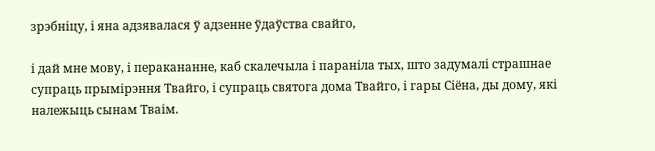зрэбніцу, і яна адзявалася ў адзенне ўдаўства свайго,

і дай мне мову, і перакананне, каб скалечыла і параніла тых, што задумалі страшнае супраць прымірэння Твайго, і супраць святога дома Твайго, і гары Сіёна, ды дому, які належыць сынам Тваім.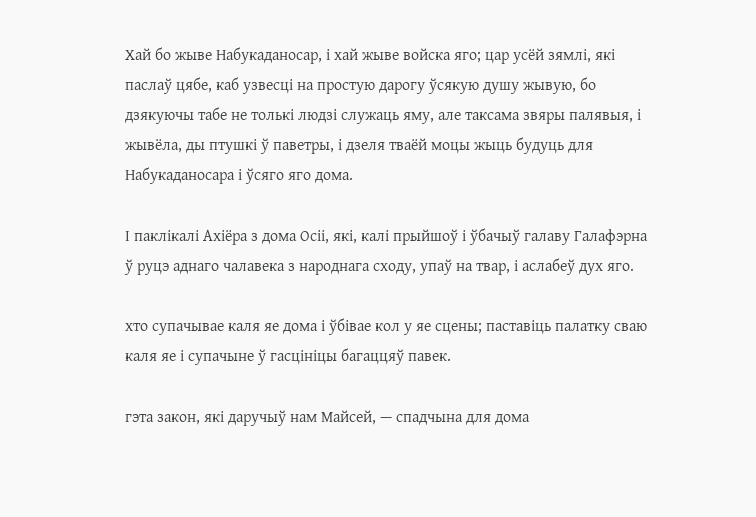Хай бо жыве Набукаданосар, і хай жыве войска яго; цар усёй зямлі, які паслаў цябе, каб узвесці на простую дарогу ўсякую душу жывую, бо дзякуючы табе не толькі людзі служаць яму, але таксама звяры палявыя, і жывёла, ды птушкі ў паветры, і дзеля тваёй моцы жыць будуць для Набукаданосара і ўсяго яго дома.

І паклікалі Ахіёра з дома Осіі, які, калі прыйшоў і ўбачыў галаву Галафэрна ў руцэ аднаго чалавека з народнага сходу, упаў на твар, і аслабеў дух яго.

хто супачывае каля яе дома і ўбівае кол у яе сцены; паставіць палатку сваю каля яе і супачыне ў гасцініцы багаццяў павек.

гэта закон, які даручыў нам Майсей, — спадчына для дома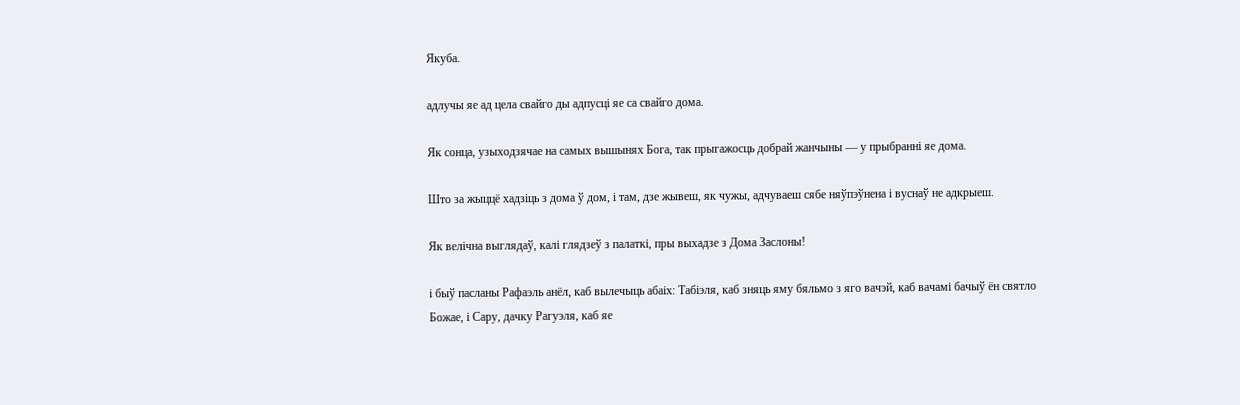Якуба.

адлучы яе ад цела свайго ды адпусці яе са свайго дома.

Як сонца, узыходзячае на самых вышынях Бога, так прыгажосць добрай жанчыны — у прыбранні яе дома.

Што за жыццё хадзіць з дома ў дом, і там, дзе жывеш, як чужы, адчуваеш сябе няўпэўнена і вуснаў не адкрыеш.

Як велічна выглядаў, калі глядзеў з палаткі, пры выхадзе з Дома Заслоны!

і быў пасланы Рафаэль анёл, каб вылечыць абаіх: Табіэля, каб зняць яму бяльмо з яго вачэй, каб вачамі бачыў ён святло Божае, і Сару, дачку Рагуэля, каб яе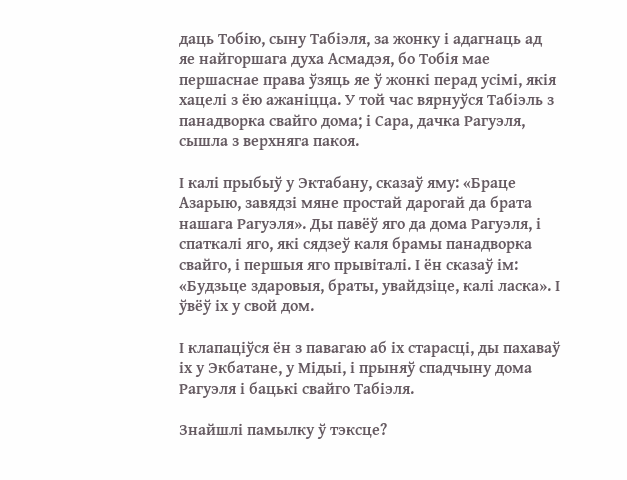даць Тобію, сыну Табіэля, за жонку і адагнаць ад яе найгоршага духа Асмадэя, бо Тобія мае першаснае права ўзяць яе ў жонкі перад усімі, якія хацелі з ёю ажаніцца. У той час вярнуўся Табіэль з панадворка свайго дома; і Сара, дачка Рагуэля, сышла з верхняга пакоя.

І калі прыбыў у Эктабану, сказаў яму: «Браце Азарыю, завядзі мяне простай дарогай да брата нашага Рагуэля». Ды павёў яго да дома Рагуэля, і спаткалі яго, які сядзеў каля брамы панадворка свайго, і першыя яго прывіталі. І ён сказаў ім: «Будзьце здаровыя, браты, увайдзіце, калі ласка». І ўвёў іх у свой дом.

І клапаціўся ён з павагаю аб іх старасці, ды пахаваў іх у Экбатане, у Мідыі, і прыняў спадчыну дома Рагуэля і бацькі свайго Табіэля.

Знайшлі памылку ў тэксце?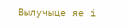Вылучыце яе і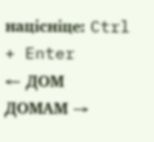націсніце: Ctrl + Enter
← ДОМ
ДОМАМ →